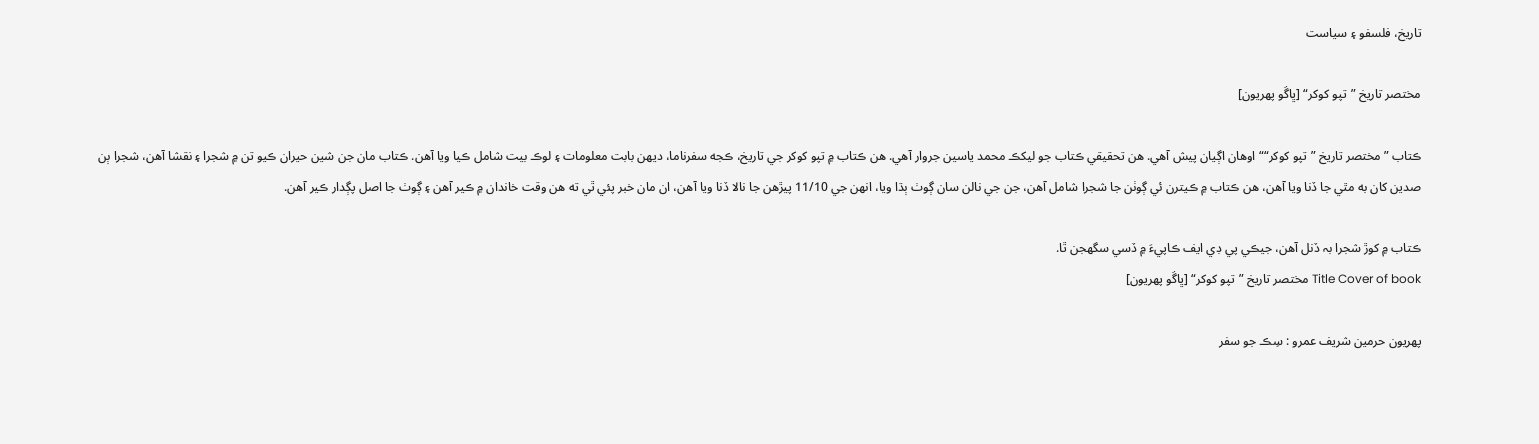تاريخ، فلسفو ۽ سياست

مختصر تاريخ ”تپو کوکر“ [ڀاڱو پهريون]

ڪتاب ”مختصر تاريخ ”تپو کوکر““ اوهان اڳيان پيش آهي. هن تحقيقي ڪتاب جو ليکڪ محمد ياسين جروار آهي. هن ڪتاب ۾ تپو کوکر جي تاريخ، ڪجه سفرناما، ديھن بابت معلومات ۽ لوڪ بيت شامل ڪيا ويا آھن. ڪتاب مان جن شين حيران ڪيو تن ۾ شجرا ۽ نقشا آهن، شجرا ٻن صدين کان به مٿي جا ڏنا ويا آهن، هن ڪتاب ۾ ڪيترن ئي ڳوٺن جا شجرا شامل آهن، جن جي نالن سان ڳوٺ ٻڌا ويا، انهن جي 11/10 پيڙهن جا نالا ڏنا ويا آهن، ان مان خبر پئي ٿي ته هن وقت خاندان ۾ ڪير آهن ۽ ڳوٺ جا اصل پڳدار ڪير آهن.

ڪتاب ۾ کوڙ شجرا بہ ڏنل آھن، جيڪي پي ڊي ايف ڪاپيءَ ۾ ڏسي سگھجن ٿا.
Title Cover of book مختصر تاريخ ”تپو کوکر“ [ڀاڱو پهريون]

پهريون حرمين شريف عمرو : سِڪ جو سفر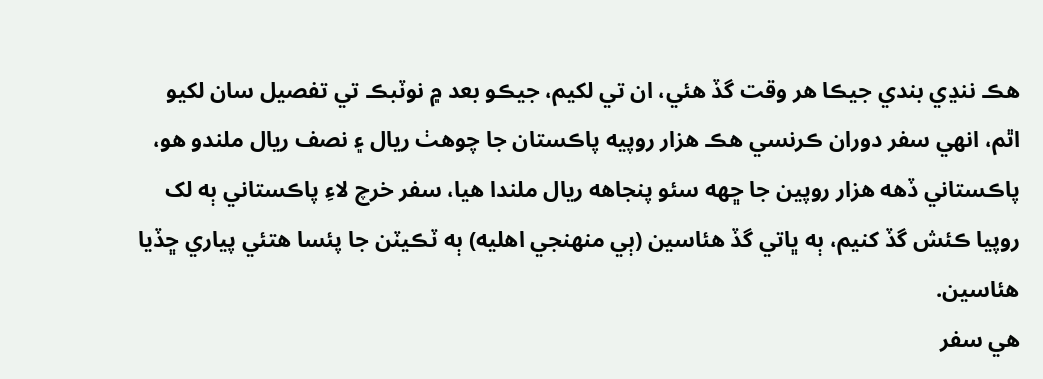هڪ ننڍي بندي جيڪا هر وقت گڏ هئي، ان تي لکيم، جيڪو بعد ۾ نوٽبڪ تي تفصيل سان لکيو اٿم، انهي سفر دوران ڪرنسي هڪ هزار روپيه پاڪستان جا چوهٺ ريال ۽ نصف ريال ملندو هو، پاڪستاني ڏهه هزار روپين جا ڇهه سئو پنجاهه ريال ملندا هيا، سفر خرچ لاءِ پاڪستاني ٻه لک روپيا ڪئش گڏ کنيم، ٻه ڀاتي گڏ هئاسين (ٻي منهنجي اهليه) ٻه ٽڪيٽن جا پئسا هتئي پياري ڇڏيا هئاسين.
هي سفر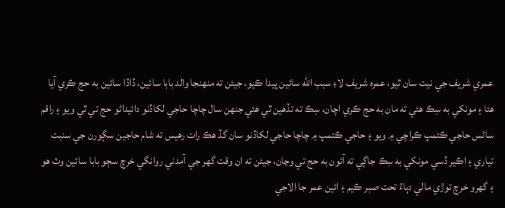عمري شريف جي نيت سان ٿيو، عمره شريف لاءِ سبب الله سائين پيدا ڪيو، جيئن ته منهنجا والد بابا سائين، ڏاڏا سائين به حج ڪري آيا هئا ۽ مونکي به سِڪ هئي ته مان به حج ڪري اچان، سِڪ ته تڏهين ٿي هئي جنهن سال چاچا حاجي لکاڏنو دائيداڻو حج تي ٿي ويو ۽ راقم ساڻس حاجي ڪئمپ ڪراچي ۾ ويو ۽ حاجي ڪئمپ ۾ چاچا حاجي لکاڏنو سان گڏ هڪ رات رهيس ته شام حاجين سڳورن جي سنبت تياري ۽ اڪير ڏسي مونکي به سِڪ جاڳي ته آئون به حج تي وڃان، جيئن ته ان وقت گهر جي آمدني روانگي خرچ سڄو بابا سائين وٽ هو ۽ گهرو خرچ توڙي مالي دٻاءُ تحت صبر ڪيم ۽ ائين عمر جا الاجي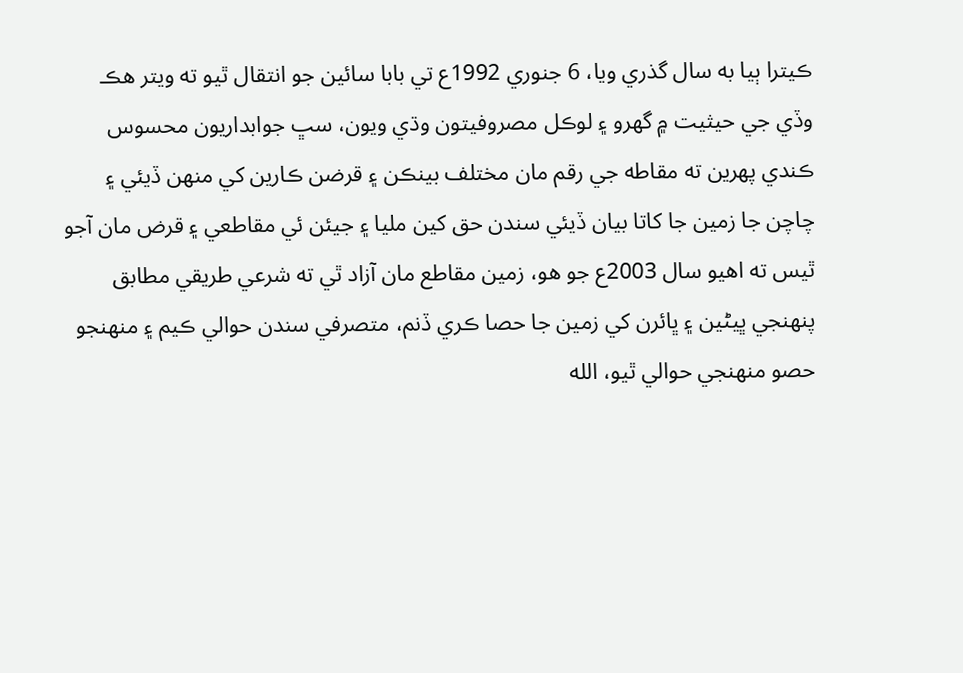ڪيترا ٻيا به سال گذري ويا، 6 جنوري 1992ع تي بابا سائين جو انتقال ٿيو ته ويتر هڪ وڏي جي حيثيت ۾ گهرو ۽ لوڪل مصروفيتون وڌي ويون، سڀ جوابداريون محسوس ڪندي پهرين ته مقاطه جي رقم مان مختلف بينڪن ۽ قرضن ڪارين کي منهن ڏيئي ۽ چاچن جا زمين جا کاتا بيان ڏيئي سندن حق کين مليا ۽ جيئن ئي مقاطعي ۽ قرض مان آجو ٿيس ته اهيو سال 2003ع جو هو، زمين مقاطع مان آزاد ٿي ته شرعي طريقي مطابق پنهنجي ڀيڻين ۽ ڀائرن کي زمين جا حصا ڪري ڏنم، متصرفي سندن حوالي ڪيم ۽ منهنجو حصو منهنجي حوالي ٿيو، الله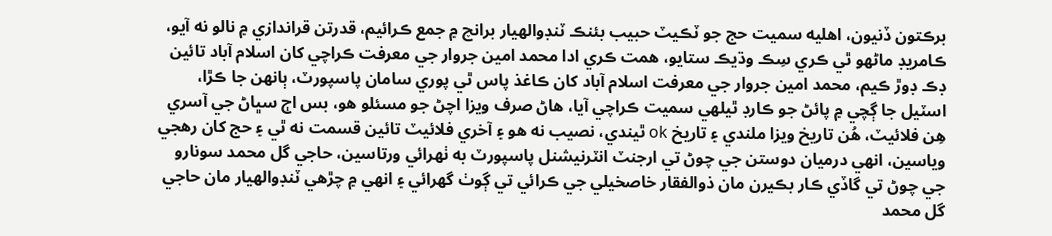برڪتون ڏنيون، اهليه سميت حج جو ٽڪيٽ حبيب بئنڪ ٽنڊوالهيار برانچ ۾ جمع ڪرائيم، قدرتن قراندازي ۾ نالو نه آيو، ڪامريڊ ماڻهو ٿي ڪري سِڪ وڌيڪ ستايو، همت ڪري ادا محمد امين جروار جي معرفت ڪراچي کان اسلام آباد تائين ڊڪ ڊوڙ ڪيم، محمد امين جروار جي معرفت اسلام آباد کان ڪاغذ پاس ٿي پوري سامان پاسپورٽ، ٻانهن جا ڪڙا، اسٽيل جا ڳچي ۾ پائڻ جو ڪارڊ ٿيلهي سميت ڪراچي آيا، هاڻ صرف ويزا اچڻ جو مسئلو هو، بس اڄ سڀاڻ جي آسري هِن فلائيٽ، هُن تاريخ ويزا ملندي ۽ تاريخ ok ٿيندي، نصيب نه هو ۽ آخري فلائيٽ تائين قسمت نه ٿي ۽ حج کان رهجي وياسين، انهي درميان دوستن جي چوڻ تي ارجنٽ انٽرنيشنل پاسپورٽ به ٺهرائي ورتاسين، حاجي گل محمد سونارو جي چوڻ تي گاڏي ڪار بڪيرن مان ذوالفقار خاصخيلي جي ڪرائي تي ڳوٺ گهرائي ۽ انهي ۾ چڙهي ٽنڊوالهيار مان حاجي گل محمد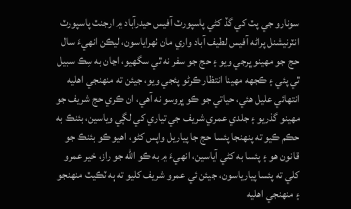سونارو جي پٽ کي گڏ کڻي پاسپورٽ آفيس حيدرآباد ۾ ارجنٽ پاسپورٽ انٽرنيشنل پراڻه آفيس لطيف آباد واري مان ٺهراياسون، ليڪن انهيءَ سال حج جو مهينو ڀرجي ويو ۽ حج جو سفر نه ٿي سگهيو، اڃان به سِڪ سبيل ٿي پئي ۽ ڪجهه مهينا انتظار ڪرڻو پئجي ويو، جيئن ته منهنجي اهليه انتهائي عليل هئي، حياتي جو ڪو ڀروسو نه آهي، ان ڪري حج شريف جو مهينو گذريو ۽ جلدي عمري شريف جي تياري کي لڳي وياسين، بئنڪ به حڪم ڪيو ته پنهنجا پئسا حج جا پياريل واپس کڻو، اهيو ڪو بئنڪ جو قانون هو ۽ پئسا به کڻي آياسين، انهيءَ ۾ به ڪو الله جو راز، خير عمرو کلي ته پئسا پيارياسون، جيئن ئي عمرو شريف کليو ته ٻه ٽڪيٽ منهنجو ۽ منهنجي اهليه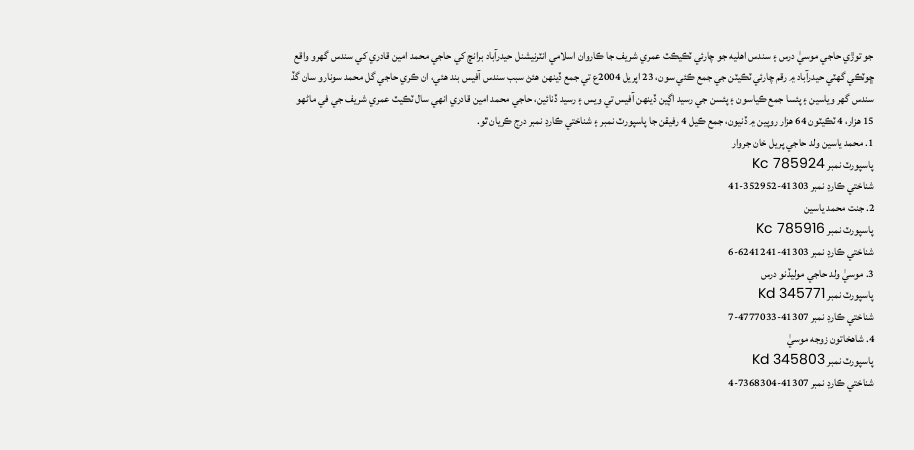جو توڙي حاجي موسيٰ درس ۽ سندس اهليه جو چارئي ٽڪيڪٽ عمري شريف جا ڪاروان اسلامي انٽرنيشنل حيدرآباد برانچ کي حاجي محمد امين قادري کي سندس گهرو واقع ڇوٽڪي گهٽي حيدرآباد ۾ رقم چارئي ٽڪيٽن جي جمع ڪئي سون، 23 اپريل 2004ع تي جمع ڏينهن هئڻ سبب سندس آفيس بند هئي، ان ڪري حاجي گل محمد سونارو سان گڏ سندس گهر وياسين ۽ پئسا جمع ڪياسون ۽ پئسن جي رسيد اڳين ڏينهن آفيس تي ويس ۽ رسيد ڏنائين، حاجي محمد امين قادري انهي سال ٽڪيٽ عمري شريف جي في ماڻهو 15 هزار، 4 ٽڪيٽون 64 هزار روپين ۾ ڏنيون، جمع ڪيل 4 رفيقن جا پاسپورٽ نمبر ۽ شناختي ڪارڊ نمبر درج ڪريان ٿو.
1. محمد ياسين ولد حاجي پريل خان جروار
پاسپورٽ نمبر Kc 785924
شناختي ڪارڊ نمبر 41303-352952-41
2. جنت محمد ياسين
پاسپورٽ نمبر Kc 785916
شناختي ڪارڊ نمبر 41303-6241241-6
3. موسيٰ ولد حاجي موليڏنو درس
پاسپورٽ نمبر Kd 345771
شناختي ڪارڊ نمبر 41307-4777033-7
4. شاهخاتون زوجه موسيٰ
پاسپورٽ نمبر Kd 345803
شناختي ڪارڊ نمبر 41307-7368304-4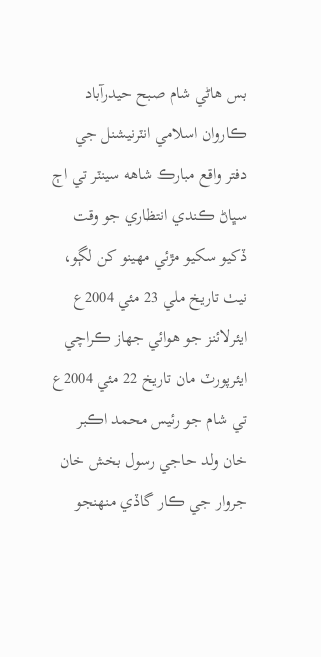بس هاڻي شام صبح حيدرآباد ڪاروان اسلامي انٽرنيشنل جي دفتر واقع مبارڪ شاهه سينٽر تي اڄ سڀاڻ ڪندي انتظاري جو وقت ڏکيو سکيو مڙئي مهينو کن لڳو، نيٺ تاريخ ملي 23 مئي 2004ع ايئرلائنز جو هوائي جهاز ڪراچي ايئرپورٽ مان تاريخ 22 مئي 2004ع تي شام جو رئيس محمد اڪبر خان ولد حاجي رسول بخش خان جروار جي ڪار گاڏي منهنجو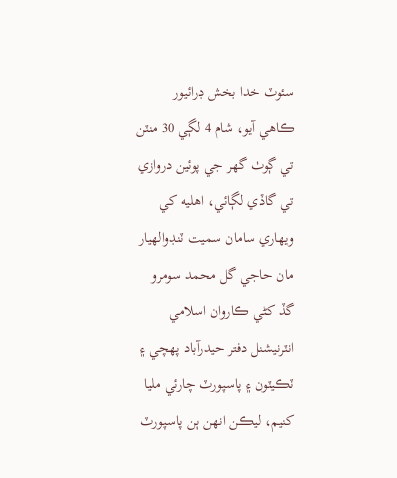سئوٽ خدا بخش ڊرائيور ڪاهي آيو، شام 4 لڳي 30 منٽن تي ڳوٺ گهر جي پوئين دروازي تي گاڏي لڳائي، اهليه کي ويهاري سامان سميت ٽنڊوالهيار مان حاجي گل محمد سومرو گڏ کڻي ڪاروان اسلامي انٽرنيشنل دفتر حيدرآباد پهچي ۽ ٽڪيٽون ۽ پاسپورٽ چارئي مليا کنيم، ليڪن انهن ٻن پاسپورٽ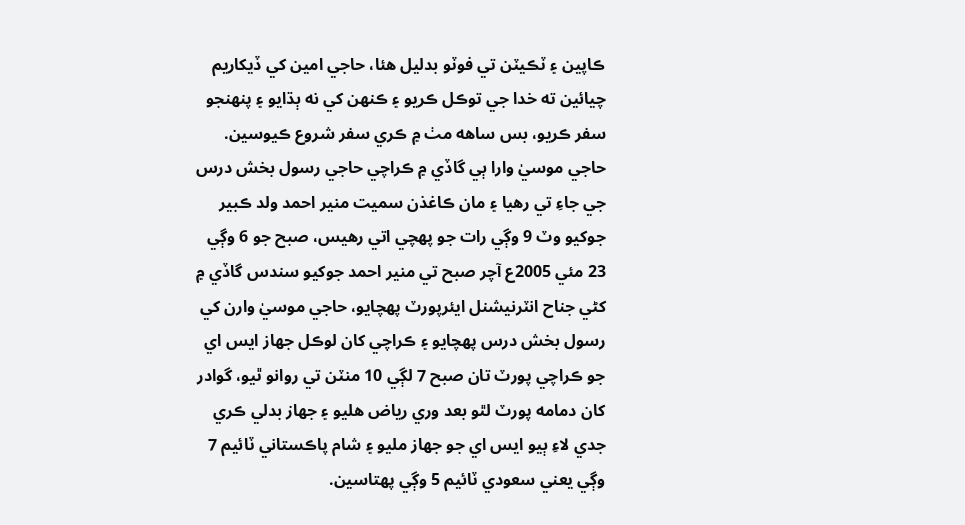ڪاپين ۽ ٽڪيٽن تي فوٽو بدليل هئا، حاجي امين کي ڏيکاريم چيائين ته خدا جي توڪل ڪريو ۽ ڪنهن کي نه ٻڌايو ۽ پنهنجو سفر ڪريو، بس ساهه مٺ ۾ ڪري سفر شروع ڪيوسين.
حاجي موسيٰ وارا ٻي گاڏي ۾ ڪراچي حاجي رسول بخش درس جي جاءِ تي رهيا ۽ مان ڪاغذن سميت منير احمد ولد ڪبير جوکيو وٽ 9 وڳي رات جو پهچي اتي رهيس، صبح جو 6 وڳي 23 مئي 2005ع آچر صبح تي منير احمد جوکيو سندس گاڏي ۾ کڻي جناح انٽرنيشنل ايئرپورٽ پهچايو، حاجي موسيٰ وارن کي رسول بخش درس پهچايو ۽ ڪراچي کان لوڪل جهاز ايس اي جو ڪراچي پورٽ تان صبح 7 لڳي 10 منٽن تي روانو ٿيو، گوادر کان دمامه پورٽ لٿو بعد وري رياض هليو ۽ جهاز بدلي ڪري جدي لاءِ ٻيو ايس اي جو جهاز مليو ۽ شام پاڪستاني ٽائيم 7 وڳي يعني سعودي ٽائيم 5 وڳي پهتاسين.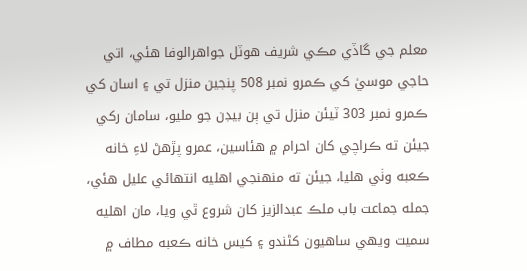معلم جي گاڏي مڪي شريف هوٽل جواهرالوفا هئي، اتي حاجي موسيٰ کي ڪمرو نمبر 508 پنجين منزل تي ۽ اسان کي ڪمرو نمبر 303 ٽيئن منزل تي ٻن بيڊن جو مليو، سامان رکي جيئن ته ڪراچي کان احرام ۾ هئاسين، عمرو پڙهڻ لاءِ خانه ڪعبه وٺي هليا، جيئن ته منهنجي اهليه انتهائي عليل هئي، جمله جماعت باب ملڪ عبدالزيز کان شروع ٿي ويا، مان اهليه سميت ويهي ساهيون کڻندو ۽ کيس خانه ڪعبه مطاف ۾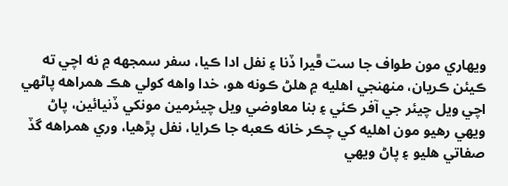ويهاري مون طواف جا ست ڦيرا ڏنا ۽ نفل ادا ڪيا، سفر سمجهه ۾ نه اچي ته ڪيئن ڪريان، منهنجي اهليه ۾ هلڻ ڪونه هو، خدا واهه کولي هڪ همراهه پاڻهي اچي ويل چيئر جي آفر ڪئي ۽ بنا معاوضي ويل چيئرمين مونکي ڏنيائين، پاڻ ويهي رهيو مون اهليه کي چڪر خانه ڪعبه جا ڪرايا، نفل پڙهيا، وري همراهه گڏ صفاتي هليو ۽ پاڻ ويهي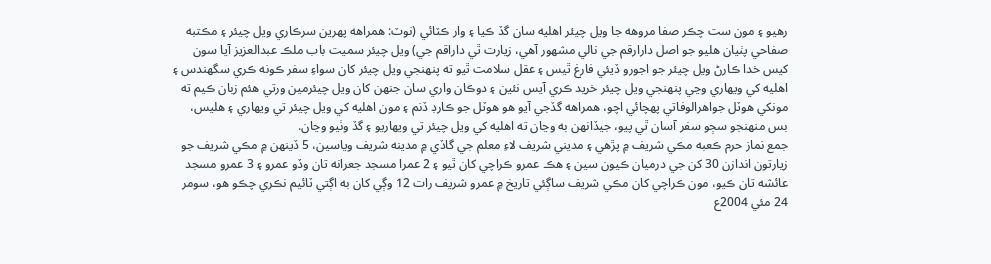رهيو ۽ مون ست چڪر صفا مروهه جا ويل چيئر اهليه سان گڏ ڪيا ۽ وار ڪٽائي (نوٽ: همراهه پهرين سرڪاري ويل چيئر ۽ مڪتبه صفاحي پٺيان هليو جو اصل دارارقم جي نالي مشهور آهي، زيارت ٿي داراقم جي) ويل چيئر سميت باب ملڪ عبدالعزيز آيا سون کيس خدا ڪارڻ ويل چيئر جو اجورو ڏيئي فارغ ٿيس ۽ عقل سلامت ٿيو ته پنهنجي ويل چيئر کان سواءِ سفر ڪونه ڪري سگهندس ۽ اهليه کي ويهاري وڃي پنهنجي ويل چيئر خريد ڪري آيس نئين ۽ دوڪان واري سان جنهن کان ويل چيئرمين ورتي هئم زبان ڪيم ته مونکي هوٽل جواهرالوفاتي پهچائي اچو، همراهه گڏجي آيو هو هوٽل جو ڪارڊ ڏنم ۽ مون اهليه کي ويل چيئر تي ويهاري ۽ هليس، بس منهنجو سڄو سفر آسان ٿي پيو، جيڏانهن به وڃان ته اهليه کي ويل چيئر تي ويهاريو ۽ گڏ وٺيو وڃان.
جمع نماز حرم ڪعبه مڪي شريف ۾ پڙهي ۽ مديني شريف لاءِ معلم جي گاڏي ۾ مدينه شريف وياسين، 5 ڏينهن ۾ مڪي شريف جو زيارتون اندازن 30 کن جي درميان ڪيون سين ۽ هڪ عمرو ڪراچي کان ٿيو ۽ 2 عمرا مسجد جعرانه تان وڏو عمرو ۽ 3 عمرو مسجد عائشه تان ڪيو، مون ڪراچي کان مڪي شريف ساڳئي تاريخ ۾ عمرو شريف رات 12 وڳي کان به اڳتي ٽائيم نڪري چڪو هو، سومر 24 مئي 2004ع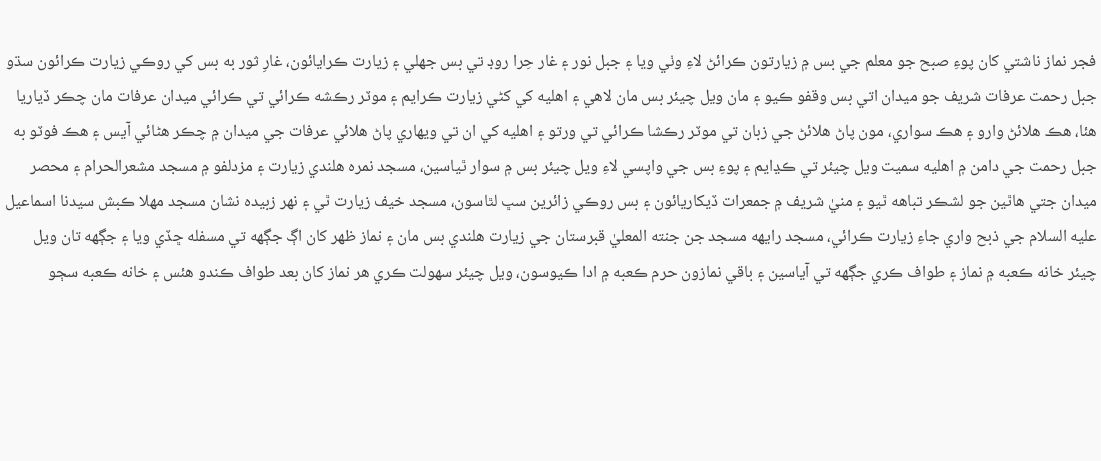فجر نماز ناشتي کان پوءِ صبح جو معلم جي بس ۾ زيارتون ڪرائڻ لاءِ وٺي ويا ۽ جبل نور ۽ غار حِرا روڊ تي بس جهلي ۽ زيارت ڪرايائون، غارِ ثور به بس کي روڪي زيارت ڪرائون سڌو جبل رحمت عرفات شريف جو ميدان اتي بس وقفو ڪيو ۽ مان ويل چيئر بس مان لاهي ۽ اهليه کي کڻي زيارت ڪرايم ۽ موٽر رڪشه ڪرائي تي ڪرائي ميدان عرفات مان چڪر ڏياريا هئا، هڪ هلائڻ وارو ۽ هڪ سواري، مون پاڻ هلائڻ جي زبان تي موٽر رڪشا ڪرائي تي ورتو ۽ اهليه کي ان تي ويهاري پاڻ هلائي عرفات جي ميدان ۾ چڪر هڻائي آيس ۽ هڪ فوٽو به جبل رحمت جي دامن ۾ اهليه سميت ويل چيئر تي ڪڍايم ۽ پوءِ بس جي واپسي لاءِ ويل چيئر بس ۾ سوار ٿياسين، مسجد نمره هلندي زيارت ۽ مزدلفو ۾ مسجد مشعرالحرام ۽ محصر ميدان جتي هاٿين جو لشڪر تباهه ٿيو ۽ منيٰ شريف ۾ جمعرات ڏيکاريائون ۽ بس روڪي زائرين سڀ لٿاسون، مسجد خيف زيارت ٿي ۽ نهر زبيده نشان مسجد مهلا ڪبش سيدنا اسماعيل عليه السلام جي ذبح واري جاءِ زيارت ڪرائي، مسجد رايهه مسجد جن جنته المعليٰ قبرستان جي زيارت هلندي بس مان ۽ نماز ظهر کان اڳ جڳهه تي مسفله ڇڏي ويا ۽ جڳهه تان ويل چيئر خانه ڪعبه ۾ نماز ۽ طواف ڪري جڳهه تي آياسين ۽ باقي نمازون حرم ڪعبه ۾ ادا ڪيوسون، ويل چيئر سهولت ڪري هر نماز کان بعد طواف ڪندو هئس ۽ خانه ڪعبه سڄو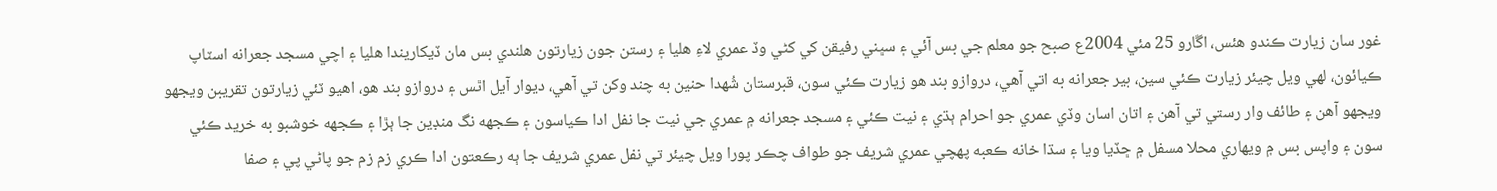غور سان زيارت ڪندو هئس، اڱارو 25 مئي 2004ع صبح جو معلم جي بس آئي ۽ سڀني رفيقن کي کڻي وڏ عمري لاءِ هليا ۽ رستن جون زيارتون هلندي بس مان ڏيکاريندا هليا ۽ اچي مسجد جعرانه اسٽاپ ڪيائون، لهي ويل چيئر زيارت ڪئي سين، بير جعرانه به اتي آهي، دروازو بند هو زيارت ڪئي سون، قبرستان شُهدا حنين به چند وکن تي آهي، ديوار آيل اٿس ۽ دروازو بند هو، اهيو ٽئي زيارتون تقريبن ويجهو ويجهو آهن ۽ طائف وار رستي تي آهن ۽ اتان اسان وڏي عمري جو احرام ٻڌي ۽ نيت ڪئي ۽ مسجد جعرانه ۾ عمري جي نيت جا نفل ادا ڪياسون ۽ ڪجهه نگ منڊين جا ٻڙا ۽ ڪجهه خوشبو به خريد ڪئي سون ۽ واپس بس ۾ ويهاري محلا مسفل ۾ ڇڏيا ويا ۽ سڌا خانه ڪعبه پهچي عمري شريف جو طواف چڪر پورا ويل چيئر تي نفل عمري شريف جا ٻه رڪعتون ادا ڪري زم زم جو پاڻي پي ۽ صفا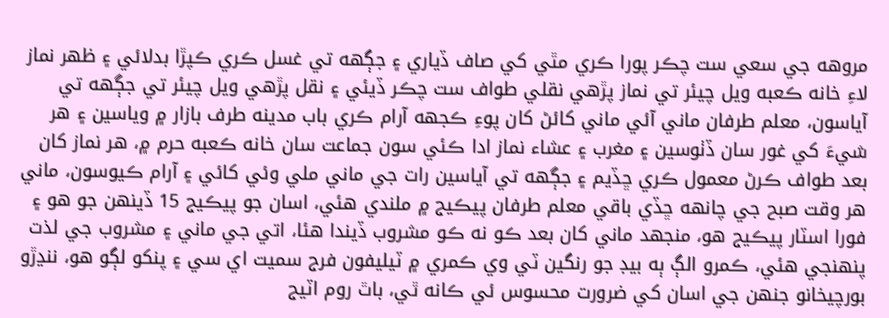مروهه جي سعي ست چڪر پورا ڪري مٿي کي صاف ڏياري ۽ جڳهه تي غسل ڪري ڪپڙا بدلائي ۽ ظهر نماز لاءِ خانه ڪعبه ويل چيئر تي نماز پڙهي نقلي طواف ست چڪر ڏيئي ۽ نقل پڙهي ويل چيئر تي جڳهه تي آياسون، معلم طرفان ماني آئي ماني کائڻ کان پوءِ ڪجهه آرام ڪري باب مدينه طرف بازار ۾ وياسين ۽ هر شيءَ کي غور سان ڏٺوسين ۽ مغرب ۽ عشاء نماز ادا ڪئي سون جماعت سان خانه ڪعبه حرم ۾، هر نماز کان بعد طواف ڪرڻ معمول ڪري ڇڏيم ۽ جڳهه تي آياسين رات جي ماني ملي وئي کائي ۽ آرام ڪيوسون، ماني هر وقت صبح جي چانهه ڇڏي باقي معلم طرفان پيڪيج ۾ ملندي هئي، اسان جو پيڪيج 15 ڏينهن جو هو ۽ فورا اسٽار پيڪيج هو، منجهد ماني کان بعد ڪو نه ڪو مشروب ڏيندا هئا، اتي جي ماني ۽ مشروب جي لذت پنهنجي هئي، ڪمرو الڳ ٻه بيڊ جو رنگين ٽي وي ڪمري ۾ ٽيليفون فرج سميت اي سي ۽ پنکو لڳو هو، ننڍڙو بورچيخانو جنهن جي اسان کي ضرورت محسوس ئي ڪانه ٿي، باٿ روم اٽيج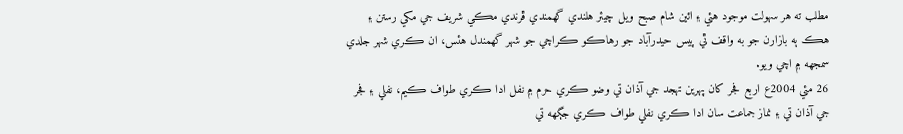مطلب ته هر سهولت موجود هئي ۽ ائين شام صبح ويل چيئر هلندي گهمندي ڦرندي مڪي شريف جي مکي رستن ۽ هڪ ٻه بازارن جو به واقف ٿي پيس حيدرآباد جو رهاڪو ڪراچي جو شهر گهمندل هئس، ان ڪري شهر جلدي سمجهه ۾ اچي ويو.
26 مئي 2004ع اربع فجر کان پهرين تهجد جي آذان تي وضو ڪري حرم ۾ نفل ادا ڪري طواف ڪيم، نفلي ۽ فجر جي آذان تي ۽ نماز جماعت سان ادا ڪري نفلي طواف ڪري جڳهه تي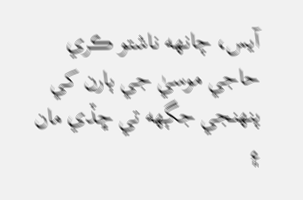آيس، چانهه ناشتو ڪري حاجي موسيٰ جي ٻارن کي پنهنجي جڳهه تي ڇڏي مان ۽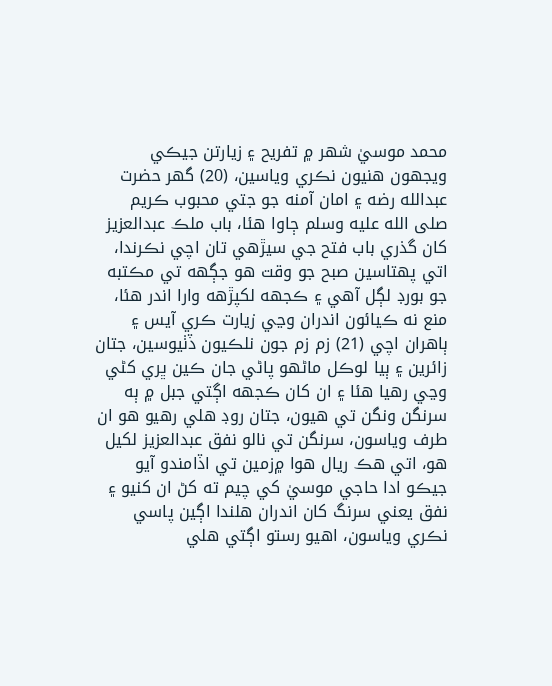محمد موسيٰ شهر ۾ تفريح ۽ زيارتن جيڪي ويجهون هنيون نڪري وياسين، (20) گهر حضرت عبدالله رضه ۽ امان آمنه جو جتي محبوب ڪريم صلى الله عليه وسلم ڄاوا هئا، باب ملڪ عبدالعزيز کان گذري باب فتح جي سيڙهي تان اچي نڪرندا، اتي پهتاسين صبح جو وقت هو جڳهه تي مڪتبه جو بورڊ لڳل آهي ۽ ڪجهه لکپڙهه وارا اندر هئا، منع نه ڪيائون اندران وڃي زيارت ڪري آيس ۽ ٻاهران اچي (21) زم زم جون نلڪيون ڏٺيوسين، جتان زائرين ۽ ٻيا لوڪل ماڻهو پاڻي جان ڪين ڀري کڻي وڃي رهيا هئا ۽ ان کان ڪجهه اڳتي جبل ۾ ٻه سرنگن ونگن تي هيون، جتان روڊ هلي رهيو هو ان طرف وياسون، سرنگن تي نالو نفق عبدالعزيز لکيل هو، اتي هڪ ريال هوا ۾زمين تي اڏامندو آيو جيڪو ادا حاجي موسيٰ کي چيم ته کڻ ان کنيو ۽ نفق يعني سرنگ کان اندران هلندا اڳين پاسي نڪري وياسون، اهيو رستو اڳتي هلي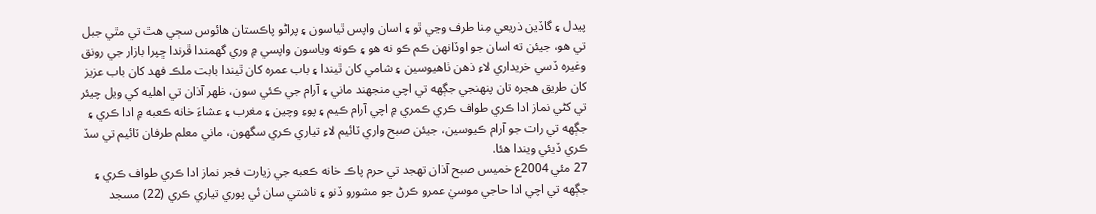پيدل ۽ گاڏين ذريعي مِنا طرف وڃي ٿو ۽ اسان واپس ٿياسون ۽ پراڻو پاڪستان هائوس سڄي هٿ تي مٿي جبل تي هو، جيئن ته اسان جو اوڏانهن ڪم ڪو نه هو ۽ ڪونه وياسون واپسي ۾ وري گهمندا ڦرندا ڇپرا بازار جي رونق وغيره ڏسي خريداري لاءِ ذهن ٺاهيوسين ۽ شامي کان ٿيندا ۽ باب عمره کان ٿيندا بابت ملڪ فهد کان باب عزيز کان طريق هجره تان پنهنجي جڳهه تي اچي منجهند ماني ۽ آرام جي ڪئي سون، ظهر آذان تي اهليه کي ويل چيئر تي کڻي نماز ادا ڪري طواف ڪري ڪمري ۾ اچي آرام ڪيم ۽ پوءِ وچين ۽ مغرب ۽ عشاءَ خانه ڪعبه ۾ ادا ڪري ۽ جڳهه تي رات جو آرام ڪيوسين، جيئن صبح واري ٽائيم لاءِ تياري ڪري سگهون، ماني معلم طرفان ٽائيم تي سڏ ڪري ڏيئي ويندا هئا.
27 مئي 2004ع خميس صبح آذان تهجد تي حرم پاڪ خانه ڪعبه جي زيارت فجر نماز ادا ڪري طواف ڪري ۽ جڳهه تي اچي ادا حاجي موسيٰ عمرو ڪرڻ جو مشورو ڏنو ۽ ناشتي سان ئي پوري تياري ڪري (22) مسجد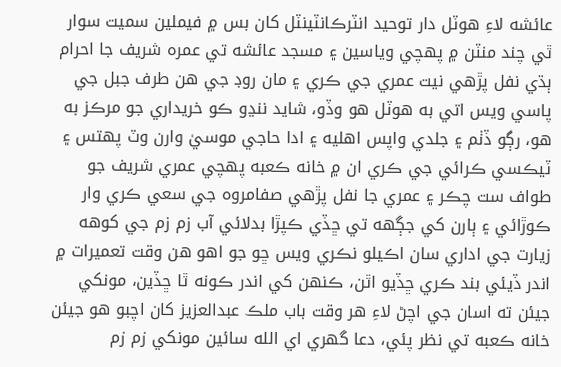عائشه لاءِ هوٽل دار توحيد انٽرڪانٽينٽل کان بس ۾ فيملين سميت سوار ٿي چند منٽن ۾ پهچي وياسين ۽ مسجد عائشه تي عمره شريف جا احرام ٻڌي نفل پڙهي نيت عمري جي ڪري ۽ مان روڊ جي هن طرف جبل جي پاسي ويس اتي به هوٽل هو وڏو، شايد ننڍو ڪو خريداري جو مرڪز به هو، رڳو ڏٺم ۽ جلدي واپس اهليه ۽ ادا حاجي موسيٰ وارن وٽ پهتس ۽ ٽيڪسي ڪرائي جي ڪري ان ۾ خانه ڪعبه پهچي عمري شريف جو طواف ست چڪر ۽ عمري جا نفل پڙهي صفامروه جي سعي ڪري وار ڪوڙائي ۽ ٻارن کي جڳهه تي ڇڏي ڪپڙا بدلائي آب زم زم جي کوهه زيارت جي اداري سان اڪيلو نڪري ويس ڇو جو اهو هن وقت تعميرات ۾ اندر ڏيئي بند ڪري ڇڏيو اٿن، ڪنهن کي اندر ڪونه ٿا ڇڏين، مونکي جيئن ته اسان جي اچڻ لاءِ هر وقت باب ملڪ عبدالعزيز کان اچبو هو جيئن خانه ڪعبه تي نظر پئي، دعا گهري اي الله سائين مونکي زم زم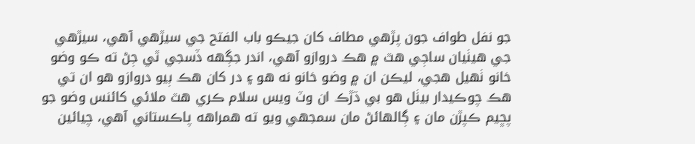جو نفل طواف جون پڙهي مطاف کان جيڪو باب الفتح جي سيڙهي آهي، سيڙهي جي هيٺيان ساڄي هٿ ۾ هڪ دروازو آهي، اندر جڳهه ڏسجي ٿي ڄڻ ته ڪو وضو خانو ٺهيل هجي، ليڪن ان ۾ وضو خانو نه هو ۽ در کان هڪ ٻيو دروازو هو ان تي هڪ چوڪيدار بيٺل هو بي ڌڙڪ ان وٽ ويس سلام ڪري هٿ ملائي کائنس وضو جو پڇيم ڪپڙن مان ۽ ڳالهائڻ مان سمجهي ويو ته همراهه پاڪستاني آهي، چيائين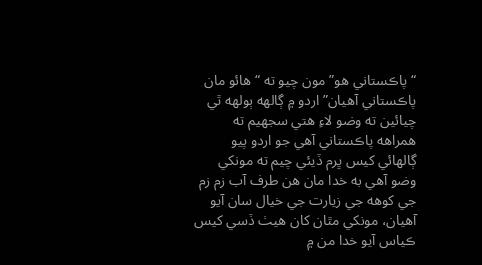“پاڪستاني هو” مون چيو ته “هائو مان پاڪستاني آهيان” اردو ۾ ڳالهه ٻولهه ٿي چيائين ته وضو لاءِ هتي سجهيم ته همراهه پاڪستاني آهي جو اردو پيو ڳالهائي کيس ڀرم ڏيئي چيم ته مونکي وضو آهي به خدا مان هن طرف آب زم زم جي کوهه جي زيارت جي خيال سان آيو آهيان، مونکي مٿان کان هيٺ ڏسي کيس ڪياس آيو خدا من ۾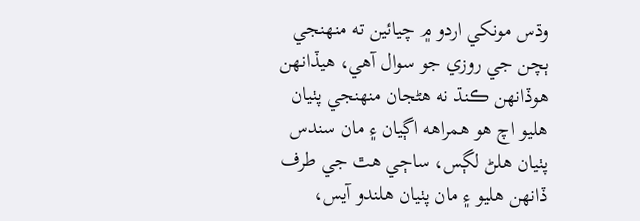وڌس مونکي اردو ۾ چيائين ته منهنجي ٻچن جي روزي جو سوال آهي، هيڏانهن هوڏانهن ڪنڌ نه هڻجان منهنجي پٺيان هليو اچ هو همراهه اڳيان ۽ مان سندس پٺيان هلڻ لڳس، ساڄي هٿ جي طرف ڏانهن هليو ۽ مان پٺيان هلندو آيس،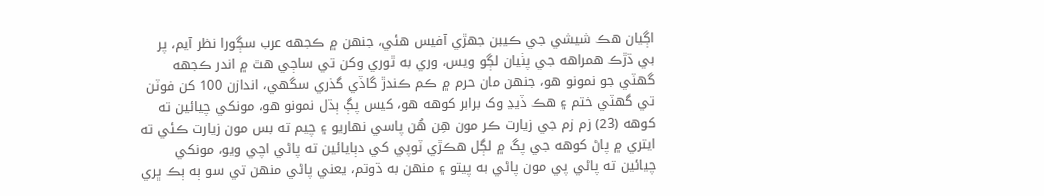اڳيان هڪ شيشي جي ڪيبن جهڙي آفيس هئي، جنهن ۾ ڪجهه عرب سڳورا نظر آيم، پر بي ڌڙڪ همراهه جي پٺيان لڳو ويس، وري به ٿوري وکن تي ساڄي هٿ ۾ اندر ڪجهه گهٽي جو نمونو هو، جنهن مان حرم ۾ ڪم ڪندڙ گاڏي گذري سگهي، اندازن 100 کن فوٽن تي گهٽي ختم ۽ هڪ ڏيڍ وک برابر کوهه هو، کيس پڳ ٻڌل نمونو هو، مونکي چيائين ته کوهه (23) زم زم جي زيارت ڪر مون هِن هُن پاسي نهاريو ۽ چيم ته بس مون زيارت ڪئي ته ايتري ۾ پاڻ کوهه جي پگ ۾ لڳل هڪڙي ٽوپي کي دٻايائين ته پاڻي اچي ويو، مونکي چيائين ته پاڻي پي مون پاڻي به پيتو ۽ منهن به ڌوتم، يعني پاڻي منهن تي سو ٻه ٻڪ ڀري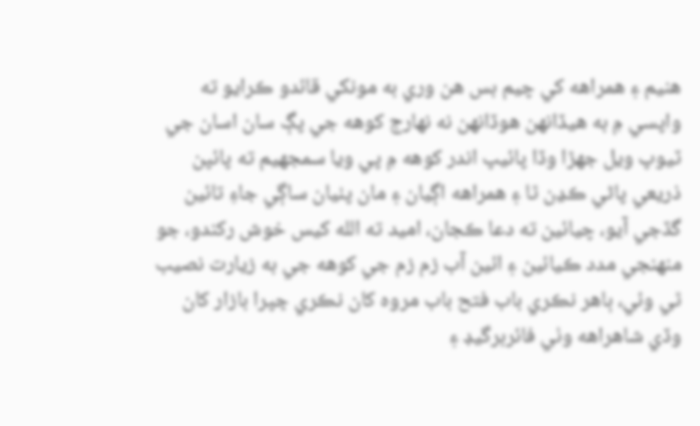هنيم ۽ همراهه کي چيم بس هن وري به مونکي قائدو ڪرايو ته واپسي ۾ به هيڏانهن هوڏانهن نه نهارج کوهه جي پڳ سان اسان جي ٽيوپ ويل جهڙا وڏا پائيپ اندر کوهه ۾ پي ويا سمجهيم ته پائپن ذريعي پاڻي ڪڍن ٿا ۽ همراهه اڳيان ۽ مان پٺيان ساڳي جاءِ تائين گڏجي آيو، چيائين ته دعا ڪجان، اميد ته الله کيس خوش رکندو، جو منهنجي مدد ڪيائين ۽ ائين آب زم زم جي کوهه جي به زيارت نصيب ٿي وئي، ٻاهر نڪري باب فتح باب مروه کان نڪري ڇپرا بازار کان وڏي شاهراهه وٺي فائربرگيڊ ۽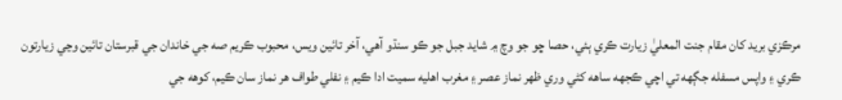مرڪزي بريد کان مقام جنت المعليٰ زيارت ڪري ٻئي، حصا ڇو جو وچ ۾ شايد جبل جو ڪو سنڌو آهي، آخر تائين ويس، محبوب ڪريم صه جي خاندان جي قبرستان تائين وڃي زيارتون ڪري ۽ واپس مسفله جڳهه تي اچي ڪجهه ساهه کڻي وري ظهر نماز عصر ۽ مغرب اهليه سميت ادا ڪيم ۽ نفلي طواف هر نماز سان ڪيم، کوهه جي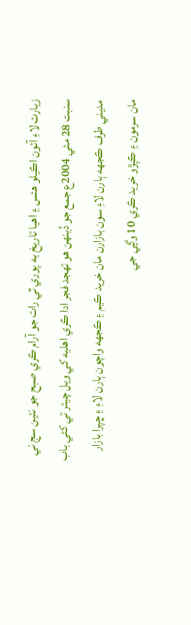زيارت لاءِ آئون اڪيلو هئس ۽ اهيا تاريخ به پوري ٿي رات جو آرام ڪري صبح جو نئين سج ني سنبت 28 مئي 2004ع جمع جو ڏينهن هو تهجد فجر ادا ڪري اهليه کي ويل چيئر تي کڻي باب مديني طرف ڪجهه ٻارن لاءِ سون بازارن مان خريد ڪيم ۽ ڪجهه واچون ٻارن لاءِ ۽ ڇپرا بازار مان سرمون ۽ ڪپڙو خريد ڪري 10 وڳي جي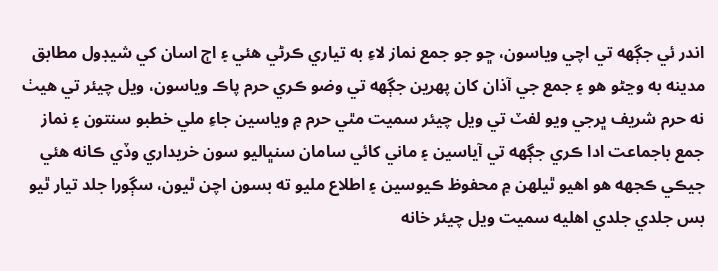اندر ئي جڳهه تي اچي وياسون، ڇو جو جمع نماز لاءِ به تياري ڪرڻي هئي ۽ اڄ اسان کي شيڊول مطابق مدينه به وڃڻو هو ۽ جمع جي آذان کان پهرين جڳهه تي وضو ڪري حرم پاڪ وياسون، ويل چيئر تي هيٺ نه حرم شريف ڀرجي ويو لفٽ تي ويل چيئر سميت مٿي حرم ۾ وياسين جاءِ ملي خطبو سنتون ۽ نماز جمع باجماعت ادا ڪري جڳهه تي آياسين ۽ ماني کائي سامان سنڀاليو سون خريداري وڏي ڪانه هئي جيڪي ڪجهه هو اهيو ٿيلهن ۾ محفوظ ڪيوسين ۽ اطلاع مليو ته بسون اچن ٿيون، سڳورا جلد تيار ٿيو بس جلدي جلدي اهليه سميت ويل چيئر خانه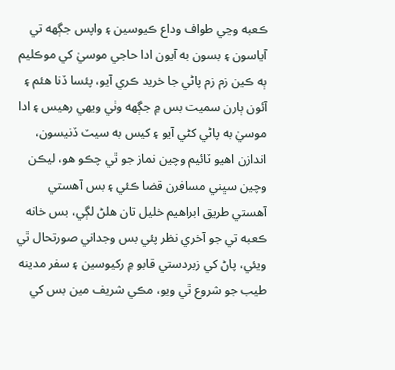ڪعبه وڃي طواف وداع ڪيوسين ۽ واپس جڳهه تي آياسون ۽ بسون به آيون ادا حاجي موسيٰ کي موڪليم ٻه ڪين زم زم پاڻي جا خريد ڪري آيو، پئسا ڏنا هئم ۽ آئون ٻارن سميت بس ۾ جڳهه وٺي ويهي رهيس ۽ ادا موسيٰ به پاڻي کڻي آيو ۽ کيس به سيٽ ڏنيسون، اندازن اهيو ٽائيم وچين نماز جو ٿي چڪو هو، ليڪن وچين سڀني مسافرن قضا ڪئي ۽ بس آهستي آهستي طريق ابراهيم خليل تان هلڻ لڳي، بس خانه ڪعبه تي جو آخري نظر پئي بس وجداني صورتحال ٿي ويئي، پاڻ کي زبردستي قابو ۾ رکيوسين ۽ سفر مدينه طيب جو شروع ٿي ويو، مڪي شريف مين بس کي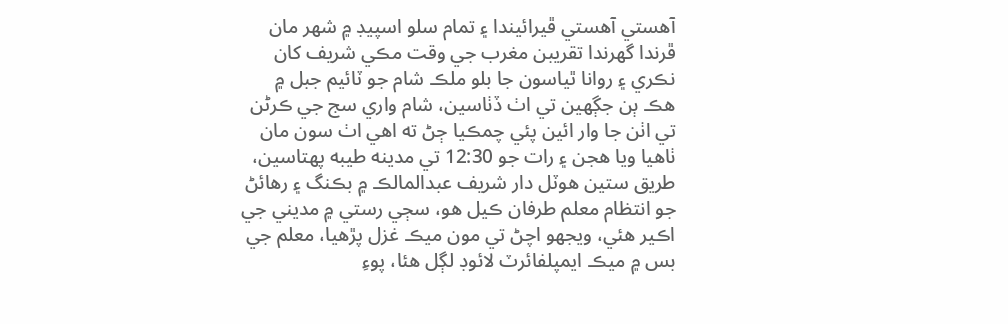آهستي آهستي ڦيرائيندا ۽ تمام سلو اسپيڊ ۾ شهر مان ڦرندا گهرندا تقريبن مغرب جي وقت مڪي شريف کان نڪري ۽ روانا ٿياسون جا بلو ملڪ شام جو ٽائيم جبل ۾ هڪ ٻن جڳهين تي اٺ ڏٺاسين، شام واري سج جي ڪرڻن تي اٺن جا وار ائين پئي چمڪيا ڄڻ ته اهي اٺ سون مان ٺاهيا ويا هجن ۽ رات جو 12:30 تي مدينه طيبه پهتاسين، طريق ستين هوٽل دار شريف عبدالمالڪ ۾ بڪنگ ۽ رهائڻ جو انتظام معلم طرفان ڪيل هو، سڄي رستي ۾ مديني جي اڪير هئي، ويجهو اچڻ تي مون ميڪ غزل پڙهيا، معلم جي بس ۾ ميڪ ايمپلفائرٽ لائوڊ لڳل هئا، پوءِ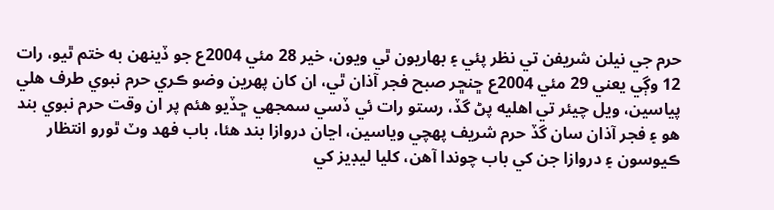حرم جي نيلن شريفن تي نظر پئي ۽ بهاريون ٿي ويون، خير 28 مئي 2004ع جو ڏينهن به ختم ٿيو، رات 12 وڳي يعني 29 مئي 2004ع ڇنڇر صبح فجر آذان ٿي، ان کان پهرين وضو ڪري حرم نبوي طرف هلي پياسين، ويل چيئر تي اهليه پڻ گڏ، رستو رات ئي ڏسي سمجهي ڇڏيو هئم پر ان وقت حرم نبوي بند هو ۽ فجر آذان سان گڏ حرم شريف پهچي وياسين، اڃان دروازا بند هئا، باب فهد وٽ ٿورو انتظار ڪيوسون ۽ دروازا جن کي باب چوندا آهن، کليا ليڊيز کي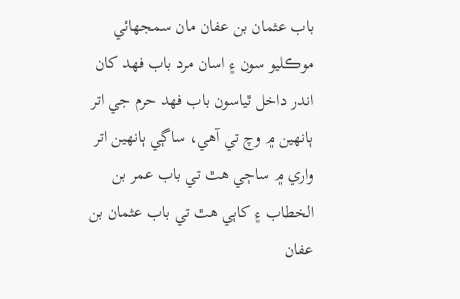باب عثمان بن عفان مان سمجهائي موڪليو سون ۽ اسان مرد باب فهد کان اندر داخل ٿياسون باب فهد حرم جي اتر ٻانهين ۾ وچ تي آهي، ساڳي ٻانهين اتر واري ۾ ساڄي هٿ تي باب عمر بن الخطاب ۽ کاٻي هٿ تي باب عثمان بن عفان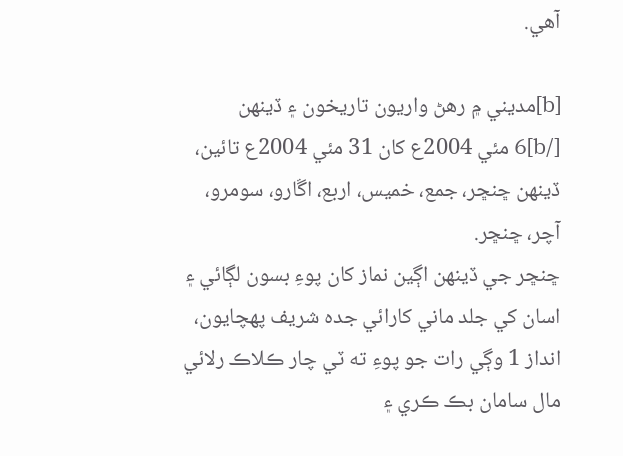آهي.

[b]مديني ۾ رهڻ واريون تاريخون ۽ ڏينهن
[/b]6 مئي 2004ع کان 31 مئي 2004ع تائين، ڏينهن ڇنڇر، جمع، خميس، اربع، اڱارو، سومرو، آچر، ڇنڇر.
ڇنڇر جي ڏينهن اڳين نماز کان پوءِ بسون لڳائي ۽ اسان کي جلد ماني کارائي جده شريف پهچايون، انداز 1 وڳي رات جو پوءِ ته ٽي چار ڪلاڪ رلائي مال سامان بڪ ڪري ۽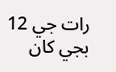رات جي 12 بجي کان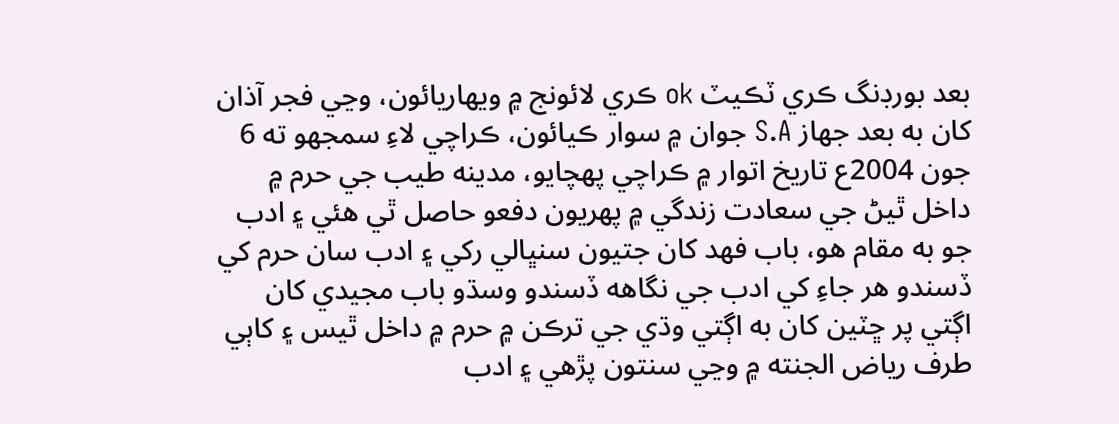بعد بورڊنگ ڪري ٽڪيٽ ok ڪري لائونج ۾ ويهاريائون، وڃي فجر آذان کان به بعد جهاز S.A جوان ۾ سوار ڪيائون، ڪراچي لاءِ سمجهو ته 6 جون 2004ع تاريخ اتوار ۾ ڪراچي پهچايو، مدينه طيب جي حرم ۾ داخل ٿيڻ جي سعادت زندگي ۾ پهريون دفعو حاصل ٿي هئي ۽ ادب جو به مقام هو، باب فهد کان جتيون سنڀالي رکي ۽ ادب سان حرم کي ڏسندو هر جاءِ کي ادب جي نگاهه ڏسندو وسڌو باب مجيدي کان اڳتي پر ڇٽين کان به اڳتي وڌي جي ترڪن ۾ حرم ۾ داخل ٿيس ۽ کاٻي طرف رياض الجنته ۾ وڃي سنتون پڙهي ۽ ادب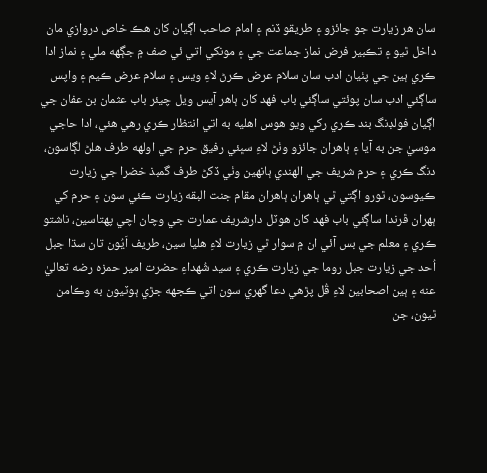سان هر زيارت جو جائزو ۽ طريقو ڏنم ۽ امام صاحب اڳيان کان هڪ خاص دروازي مان داخل ٿيو ۽ تڪبير فرض نماز جماعت جي ۽ مونکي اتي ئي صف ۾ جڳهه ملي ۽ نماز ادا ڪري ٻين جي پٺيان ادب سان سلام عرض ڪرڻ لاءِ ويس ۽ سلام عرض ڪيم ۽ واپس ساڳئي ادب سان پوئتي ساڳئي باب فهد کان ٻاهر آيس ويل چيئر باب عثمان بن عفان جي اڳيان فولڊنگ بند ڪري رکي ويو هوس اهليه به اتي انتظار ڪري رهي هئي، ادا حاجي موسيٰ جن به آيا ۽ ٻاهران جائزو وٺڻ لاءِ سڀئي رفيق حرم جي اولهه طرف هلڻ لڳاسون، دنگ ڪري ۽ حرم شريف جي الهندي ٻانهين وٺي ڏکڻ طرف گمبذ خضرا جي زيارت ڪيوسون، ٿورو اڳتي ٿي ٻاهران ٻاهران مقام جنت البقه زيارت ڪئي سون ۽ حرم کي ٻهران ڦرندا ساڳئي باب فهد کان هوٽل دارشريف عمارت جي وچان اچي پهتاسين، ناشتو ڪري ۽ معلم جي بس آئي ان ۾ سوار ٿي زيارت لاءِ هليا سين، طريف اَيُون تان سڌا جبل اُحد جي زيارت جبل روما جي زيارت ڪري ۽ سيد شُهداءِ حضرت امير حمزه رضه تعاليٰ عنه ۽ ٻين اصحابين لاءِ قُل پڙهي دعا گهري سون اتي ڪجهه جڙي ٻوٽيون به وڪامن ٿيون، جن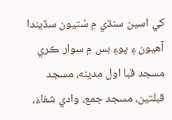کي اسين سنڌي ۾ سُتيون سڏيندا آهيون ۽ پوءِ بس ۾ سوار ڪري مسجد قبا اول مدينه، مسجد قبلتين، مسجد جمع، وادي شفاءَ،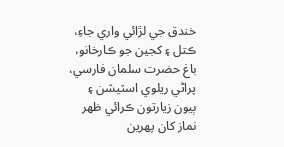خندق جي لڙائي واري جاءِ، ڪتل ۽ کجين جو ڪارخانو، باغ حضرت سلمان فارسي، پراڻي ريلوي اسٽيشن ۽ ٻيون زيارتون ڪرائي ظهر نماز کان پهرين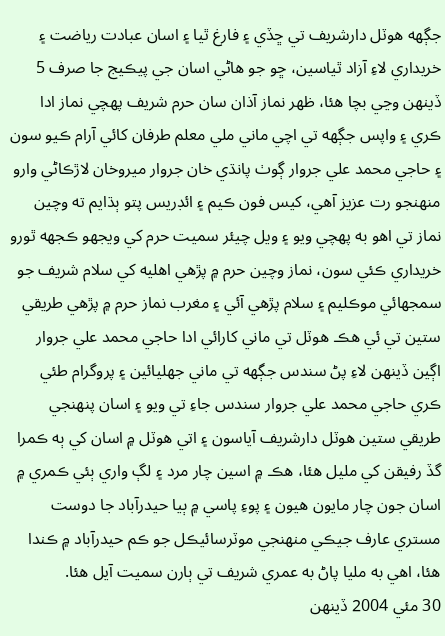جڳهه هوٽل دارشريف تي ڇڏي ۽ فارغ ٿيا ۽ اسان عبادت رياضت ۽ خريداري لاءِ آزاد ٿياسين، ڇو جو هاڻي اسان جي پيڪيج جا صرف 5 ڏينهن وڃي بچا هئا، ظهر نماز آذان سان حرم شريف پهچي نماز ادا ڪري ۽ واپس جڳهه تي اچي ماني ملي معلم طرفان کائي آرام ڪيو سون ۽ حاجي محمد علي جروار ڳوٺ پانڌي خان جروار ميروخان لاڙڪاڻي وارو منهنجو رت عزيز آهي، کيس فون ڪيم ۽ ائڊريس پتو ٻڌايم ته وچين نماز تي اهو به پهچي ويو ۽ ويل چيئر سميت حرم کي ويجهو ڪجهه ٿورو خريداري ڪئي سون، نماز وچين حرم ۾ پڙهي اهليه کي سلام شريف جو سمجهائي موڪليم ۽ سلام پڙهي آئي ۽ مغرب نماز حرم ۾ پڙهي طريقي ستين تي ئي هڪ هوٽل تي ماني کارائي ادا حاجي محمد علي جروار اڳين ڏينهن لاءِ پڻ سندس جڳهه تي ماني جهليائين ۽ پروگرام طئي ڪري حاجي محمد علي جروار سندس جاءِ تي ويو ۽ اسان پنهنجي طريقي ستين هوٽل دارشريف آياسون ۽ اتي هوٽل ۾ اسان کي ٻه ڪمرا گڏ رفيقن کي مليل هئا، هڪ ۾ اسين چار مرد ۽ لڳ واري ٻئي ڪمري ۾ اسان جون چار مايون هيون ۽ پوءِ پاسي ۾ ٻيا حيدرآباد جا دوست مستري عارف جيڪي منهنجي موٽرسائيڪل جو ڪم حيدرآباد ۾ ڪندا هئا، اهي به مليا پاڻ به عمري شريف تي ٻارن سميت آيل هئا.
30 مئي 2004 ڏينهن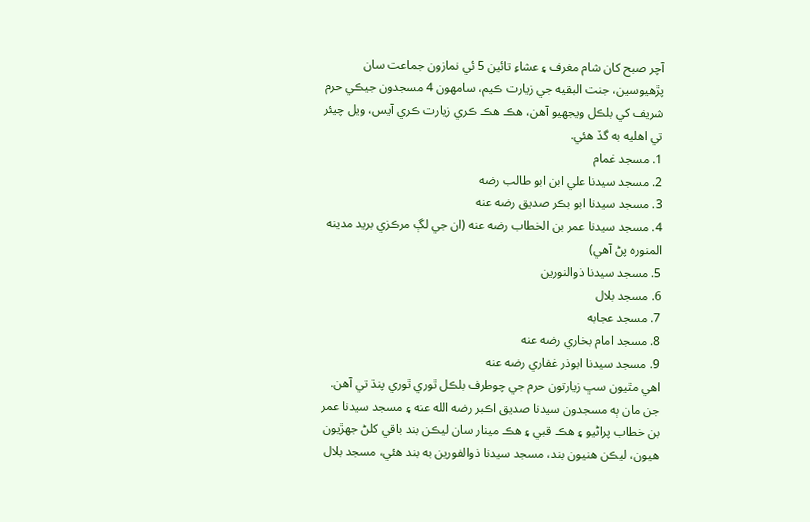آچر صبح کان شام مغرف ۽ عشاءِ تائين 5 ئي نمازون جماعت سان پڙهيوسين، جنت البقيه جي زيارت ڪيم، سامهون 4 مسجدون جيڪي حرم شريف کي بلڪل ويجهيو آهن، هڪ هڪ ڪري زيارت ڪري آيس، ويل چيئر تي اهليه به گڏ هئي.
1. مسجد غمام
2. مسجد سيدنا علي ابن ابو طالب رضه
3. مسجد سيدنا ابو بڪر صديق رضه عنه
4. مسجد سيدنا عمر بن الخطاب رضه عنه (ان جي لڳ مرڪزي بريد مدينه المنوره پڻ آهي)
5. مسجد سيدنا ذوالنورين
6. مسجد بلال
7. مسجد عجابه
8. مسجد امام بخاري رضه عنه
9. مسجد سيدنا ابوذر غفاري رضه عنه
اهي مٿيون سڀ زيارتون حرم جي چوطرف بلڪل ٿوري ٿوري پنڌ تي آهن.
جن مان ٻه مسجدون سيدنا صديق اڪبر رضه الله عنه ۽ مسجد سيدنا عمر بن خطاب پراڻيو ۽ هڪ قبي ۽ هڪ مينار سان ليڪن بند باقي کلڻ جهڙيون هيون، ليڪن هنيون بند، مسجد سيدنا ذوالفورين به بند هئي، مسجد بلال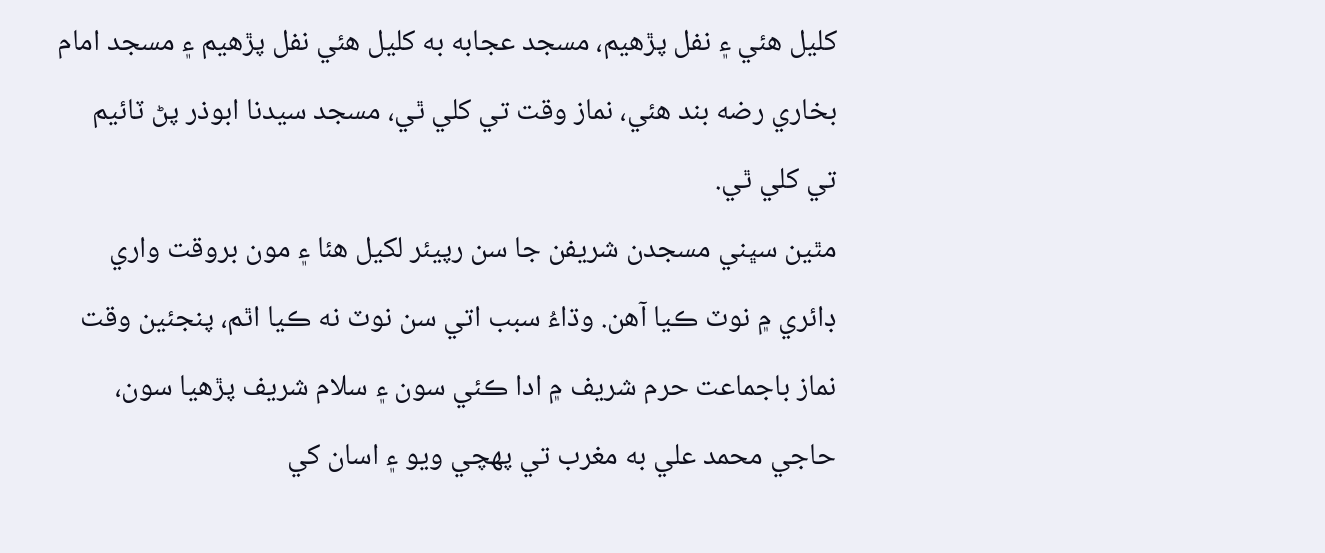کليل هئي ۽ نفل پڙهيم، مسجد عجابه به کليل هئي نفل پڙهيم ۽ مسجد امام بخاري رضه بند هئي، نماز وقت تي کلي ٿي، مسجد سيدنا ابوذر پڻ ٽائيم تي کلي ٿي.
مٿين سڀني مسجدن شريفن جا سن رپيئر لکيل هئا ۽ مون بروقت واري ڊائري ۾ نوٽ ڪيا آهن. وڌاءُ سبب اتي سن نوٽ نه ڪيا اٿم، پنجئين وقت نماز باجماعت حرم شريف ۾ ادا ڪئي سون ۽ سلام شريف پڙهيا سون، حاجي محمد علي به مغرب تي پهچي ويو ۽ اسان کي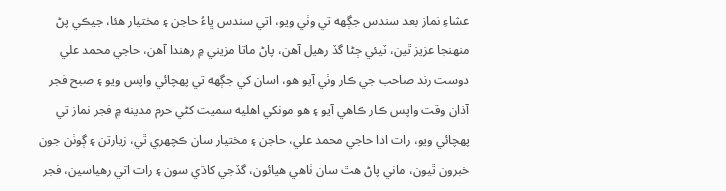عشاءِ نماز بعد سندس جڳهه تي وٺي ويو، اتي سندس ڀاءُ حاجن ۽ مختيار هئا، جيڪي پڻ منهنجا عزيز ٿين، ٽيئي ڄڻا گڏ رهيل آهن، پاڻ ماتا مزيني ۾ رهندا آهن، حاجي محمد علي دوست رند صاحب جي ڪار وٺي آيو هو، اسان کي جڳهه تي پهچائي واپس ويو ۽ صبح فجر آذان وقت واپس ڪار ڪاهي آيو ۽ هو مونکي اهليه سميت کڻي حرم مدينه ۾ فجر نماز تي پهچائي ويو، رات ادا حاجي محمد علي، حاجن ۽ مختيار سان ڪچهري ٿي، زيارتن ۽ ڳوٺن جون خبرون ٿيون، ماني پاڻ هٿ سان ٺاهي هيائون، گڏجي کاڌي سون ۽ رات اتي رهياسين، فجر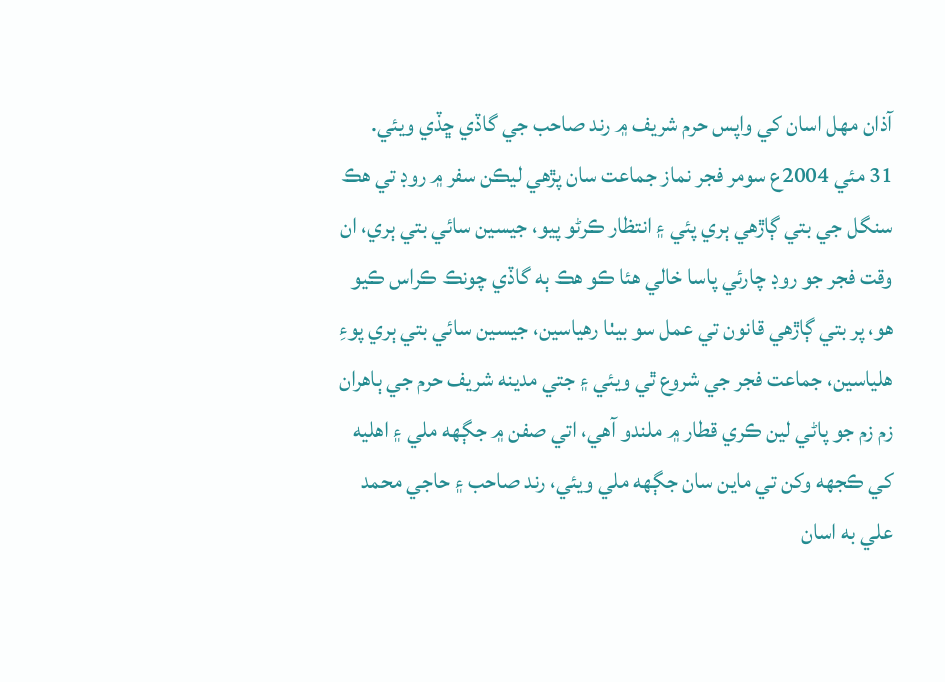آذان مهل اسان کي واپس حرم شريف ۾ رند صاحب جي گاڏي ڇڏي ويئي.
31 مئي 2004ع سومر فجر نماز جماعت سان پڙهي ليڪن سفر ۾ روڊ تي هڪ سنگل جي بتي ڳاڙهي ٻري پئي ۽ انتظار ڪرڻو پيو، جيسين سائي بتي ٻري، ان وقت فجر جو روڊ چارئي پاسا خالي هئا ڪو هڪ ٻه گاڏي چونڪ ڪراس ڪيو هو، پر بتي ڳاڙهي قانون تي عمل سو بيٺا رهياسين، جيسين سائي بتي ٻري پوءِ هلياسين، جماعت فجر جي شروع ٿي ويئي ۽ جتي مدينه شريف حرم جي ٻاهران زم زم جو پاڻي لين ڪري قطار ۾ ملندو آهي، اتي صفن ۾ جڳهه ملي ۽ اهليه کي ڪجهه وکن تي ماين سان جڳهه ملي ويئي، رند صاحب ۽ حاجي محمد علي به اسان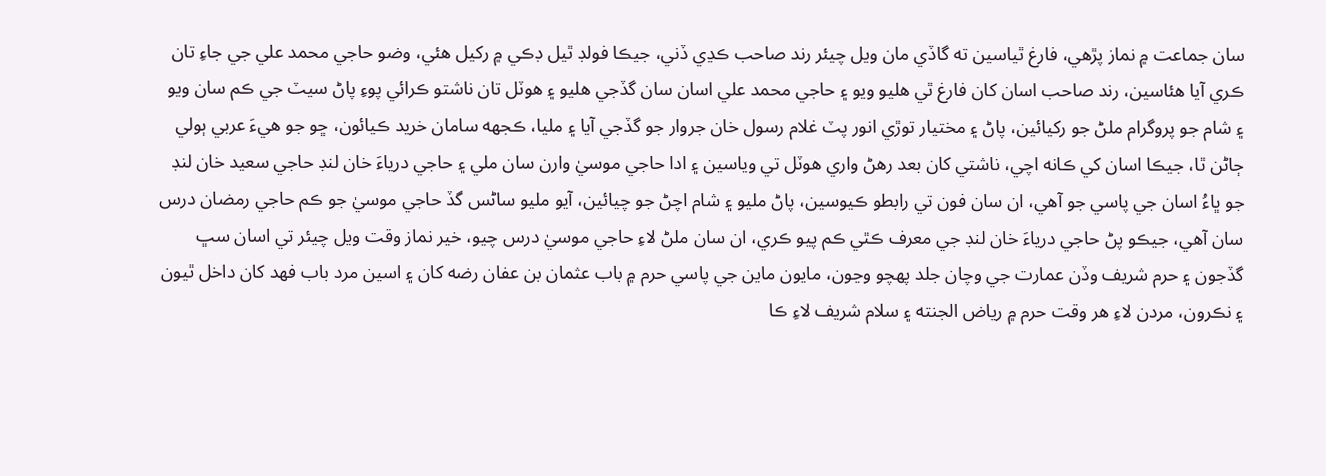سان جماعت ۾ نماز پڙهي، فارغ ٿياسين ته گاڏي مان ويل چيئر رند صاحب ڪڍي ڏني، جيڪا فولڊ ٿيل ڊڪي ۾ رکيل هئي، وضو حاجي محمد علي جي جاءِ تان ڪري آيا هئاسين، رند صاحب اسان کان فارغ ٿي هليو ويو ۽ حاجي محمد علي اسان سان گڏجي هليو ۽ هوٽل تان ناشتو ڪرائي پوءِ پاڻ سيٽ جي ڪم سان ويو ۽ شام جو پروگرام ملڻ جو رکيائين، پاڻ ۽ مختيار توڙي انور پٽ غلام رسول خان جروار جو گڏجي آيا ۽ مليا، ڪجهه سامان خريد ڪيائون، ڇو جو هيءَ عربي ٻولي ڄاڻن ٿا، جيڪا اسان کي ڪانه اچي، ناشتي کان بعد رهڻ واري هوٽل تي وياسين ۽ ادا حاجي موسيٰ وارن سان ملي ۽ حاجي درياءَ خان لنڊ حاجي سعيد خان لنڊ جو ڀاءُ اسان جي پاسي جو آهي، ان سان فون تي رابطو ڪيوسين، پاڻ مليو ۽ شام اچڻ جو چيائين، آيو مليو ساڻس گڏ حاجي موسيٰ جو ڪم حاجي رمضان درس سان آهي، جيڪو پڻ حاجي درياءَ خان لنڊ جي معرف ڪٿي ڪم پيو ڪري، ان سان ملڻ لاءِ حاجي موسيٰ درس چيو، خير نماز وقت ويل چيئر تي اسان سڀ گڏجون ۽ حرم شريف وڏن عمارت جي وچان جلد پهچو وڃون، مايون ماين جي پاسي حرم ۾ باب عثمان بن عفان رضه کان ۽ اسين مرد باب فهد کان داخل ٿيون ۽ نڪرون، مردن لاءِ هر وقت حرم ۾ رياض الجنته ۽ سلام شريف لاءِ ڪا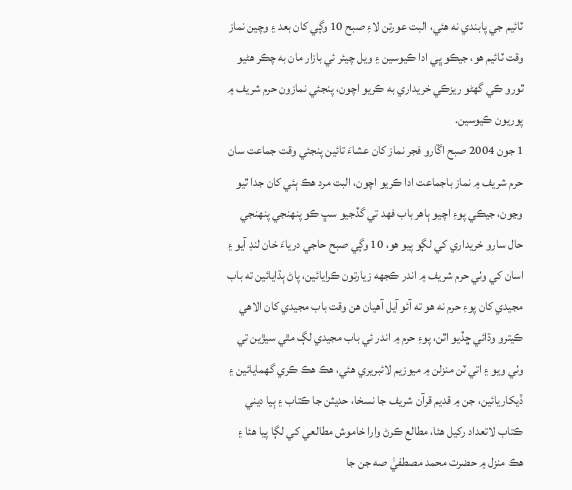ٽائيم جي پابندي نه هئي، البت عورتن لاءِ صبح 10 وڳي کان بعد ۽ وچين نماز وقت ٽائيم هو، جيڪو ڀي ادا ڪيوسين ۽ ويل چيئر ئي بازار مان به چڪر هڻيو ٿورو ڪي گهڻو ريزڪي خريداري به ڪريو اچون، پنجئي نمازون حرم شريف ۾ پوريون ڪيوسين.
1 جون 2004 صبح اڱارو فجر نماز کان عشاءَ تائين پنجئي وقت جماعت سان حرم شريف ۾ نماز باجماعت ادا ڪريو اچون، البت مرد هڪ ٻئي کان جدا ٿيو وڃون، جيڪي پوءِ اچيو ٻاهر باب فهد تي گڏجيو سڀ ڪو پنهنجي پنهنجي حال سارو خريداري کي لڳو پيو هو، 10 وڳي صبح حاجي درياءَ خان لنڊ آيو ۽ اسان کي وٺي حرم شريف ۾ اندر ڪجهه زيارتون ڪرايائين، پاڻ ٻڌايائين ته باب مجيدي کان پوءِ حرم نه هو ته آئو آيل آهيان هن وقت باب مجيدي کان الاهي ڪيترو وڌائي ڇڏيو اٿن، پوءِ حرم ۾ اندر ئي باب مجيدي لڳ مٿي سيڙين تي وٺي ويو ۽ اتي ٽن منزلن ۾ ميوزيم لائبريري هئي، هڪ هڪ ڪري گهمايائين ۽ ڏيکاريائين، جن ۾ قديم قرآن شريف جا نسخا، حديثن جا ڪتاب ۽ ٻيا ديني ڪتاب لاتعداد رکيل هئا، مطالع ڪرڻ وارا خاموش مطالعي کي لڳا پيا هئا ۽ هڪ منزل ۾ حضرت محمد مصطفيٰ صه جن جا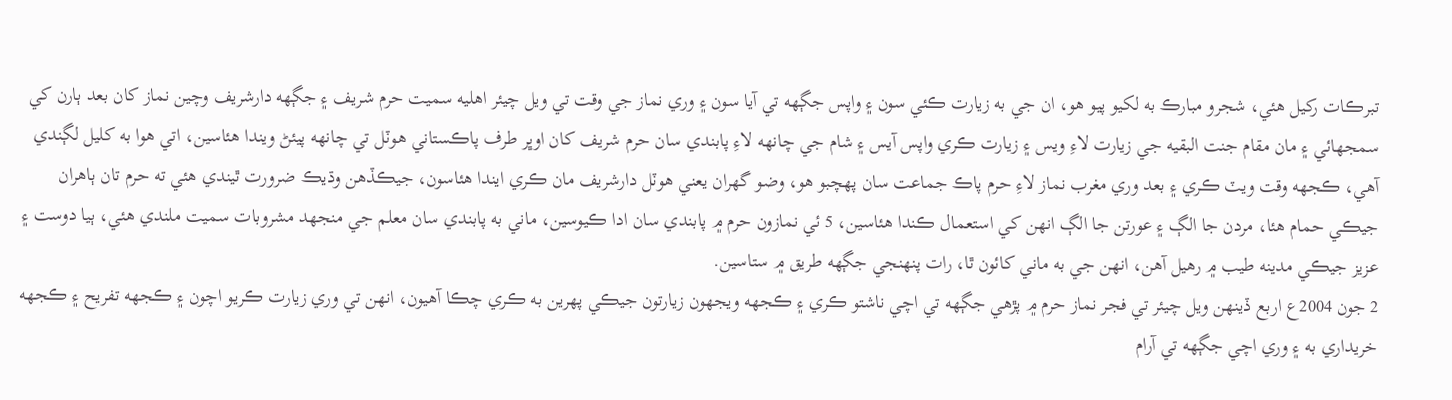تبرڪات رکيل هئي، شجرو مبارڪ به لکيو پيو هو، ان جي به زيارت ڪئي سون ۽ واپس جڳهه تي آيا سون ۽ وري نماز جي وقت تي ويل چيئر اهليه سميت حرم شريف ۽ جڳهه دارشريف وچين نماز کان بعد ٻارن کي سمجهائي ۽ مان مقام جنت البقيه جي زيارت لاءِ ويس ۽ زيارت ڪري واپس آيس ۽ شام جي چانهه لاءِ پابندي سان حرم شريف کان اوڀر طرف پاڪستاني هوٽل تي چانهه پيئڻ ويندا هئاسين، اتي هوا به کليل لڳندي آهي، ڪجهه وقت ويٽ ڪري ۽ بعد وري مغرب نماز لاءِ حرم پاڪ جماعت سان پهچبو هو، وضو گهران يعني هوٽل دارشريف مان ڪري ايندا هئاسون، جيڪڏهن وڌيڪ ضرورت ٿيندي هئي ته حرم تان ٻاهران جيڪي حمام هئا، مردن جا الڳ ۽ عورتن جا الڳ انهن کي استعمال ڪندا هئاسين، 5 ئي نمازون حرم ۾ پابندي سان ادا ڪيوسين، ماني به پابندي سان معلم جي منجهد مشروبات سميت ملندي هئي، ٻيا دوست ۽ عزيز جيڪي مدينه طيب ۾ رهيل آهن، انهن جي به ماني کائون ٿا، رات پنهنجي جڳهه طريق ۾ ستاسين.
2 جون 2004ع اربع ڏينهن ويل چيئر تي فجر نماز حرم ۾ پڙهي جڳهه تي اچي ناشتو ڪري ۽ ڪجهه ويجهون زيارتون جيڪي پهرين به ڪري چڪا آهيون، انهن تي وري زيارت ڪريو اچون ۽ ڪجهه تفريح ۽ ڪجهه خريداري به ۽ وري اچي جڳهه تي آرام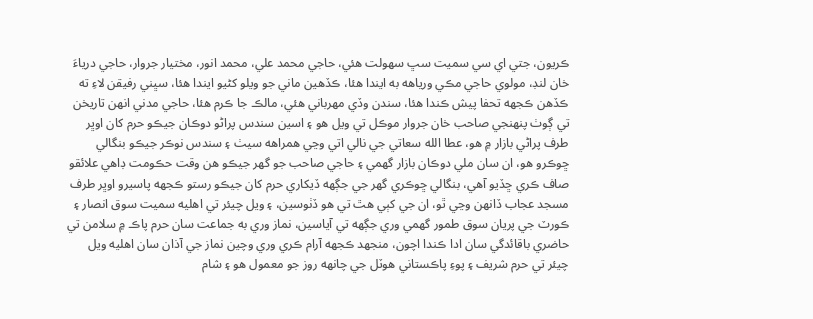ڪريون، جتي اي سي سميت سڀ سهولت هئي، حاجي محمد علي، محمد انور، مختيار جروار، حاجي درياءَ خان لنڊ، مولوي حاجي مڪي ورياهه به ايندا هئا، ڪڏهين ماني جو ويلو کڻيو ايندا هئا، سڀني رفيقن لاءِ ته ڪڏهن ڪجهه تحفا پيش ڪندا هئا، سندن وڏي مهرباني هئي، مالڪ جا ڪرم هئا، حاجي مدني انهن تاريخن تي ڳوٺ پنهنجي صاحب خان جروار موڪل تي ويل هو ۽ اسين سندس پراڻو دوڪان جيڪو حرم کان اوڀر طرف پراڻي بازار ۾ هو، عطا الله سعاتي جي نالي اتي وڃي همراهه سيٺ ۽ سندس نوڪر جيڪو بنگالي ڇوڪرو هو، ان سان ملي دوڪان بازار گهمي ۽ حاجي صاحب جو گهر جيڪو هن وقت حڪومت ڊاهي علائقو صاف ڪري ڇڏيو آهي، بنگالي ڇوڪري گهر جي جڳهه ڏيکاري حرم کان جيڪو رستو ڪجهه پاسيرو اوڀر طرف مسجد عجاب ڏانهن وڃي ٿو، ان جي کٻي هٿ تي هو ڏٺوسين، ۽ ويل چيئر تي اهليه سميت سوق انصار ۽ ڪورٽ جي پريان سوق طمور گهمي وري جڳهه تي آياسين، نماز وري به جماعت سان حرم پاڪ ۾ سلامن تي حاضري باقائدگي سان ادا ڪندا اچون، منجهد ڪجهه آرام ڪري وري وچين نماز جي آذان سان اهليه ويل چيئر تي حرم شريف ۽ پوءِ پاڪستاني هوٽل جي چانهه روز جو معمول هو ۽ شام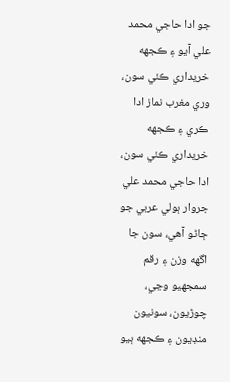جو ادا حاجي محمد علي آيو ۽ ڪجهه خريداري ڪئي سون، وري مغرب نماز ادا ڪري ۽ ڪجهه خريداري ڪئي سون، ادا حاجي محمد علي جروار ٻولي عربي جو ڄاڻو آهي، سون جا اگهه وزن ۽ رقم سمجهيو وڃي، چوڙيون، سونيون منڊيون ۽ ڪجهه ٻيو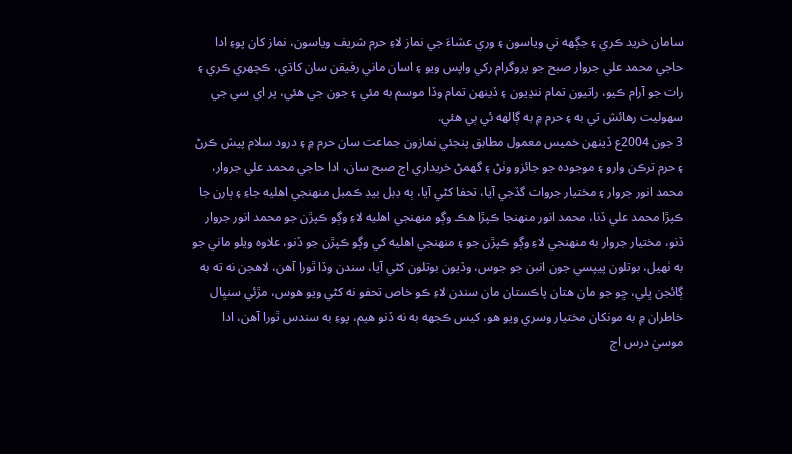سامان خريد ڪري ۽ جڳهه تي وياسون ۽ وري عشاءَ جي نماز لاءِ حرم شريف وياسون، نماز کان پوءِ ادا حاجي محمد علي جروار صبح جو پروگرام رکي واپس ويو ۽ اسان ماني رفيقن سان کاڌي، ڪچهري ڪري ۽ رات جو آرام ڪيو، راتيون تمام ننڍيون ۽ ڏينهن تمام وڏا موسم به مئي ۽ جون جي هئي، پر اي سي جي سهوليت رهائش تي به ۽ حرم ۾ به ڳالهه ئي ٻي هئي.
3 جون 2004ع ڏينهن خميس معمول مطابق پنجئي نمازون جماعت سان حرم ۾ ۽ درود سلام پيش ڪرڻ ۽ حرم ترڪن وارو ۽ موجوده جو جائزو وٺڻ ۽ گهمڻ خريداري اڄ صبح سان، ادا حاجي محمد علي جروار، محمد انور جروار ۽ مختيار جروات گڏجي آيا، تحفا کڻي آيا، ٻه ڊبل بيڊ ڪمبل منهنجي اهليه جاءِ ۽ ٻارن جا ڪپڙا محمد علي ڏنا، محمد انور منهنجا ڪپڙا هڪ وڳو منهنجي اهليه لاءِ وڳو ڪپڙن جو محمد انور جروار ڏنو، مختيار جروار به منهنجي لاءِ وڳو ڪپڙن جو ۽ منهنجي اهليه کي وڳو ڪپڙن جو ڏنو، علاوه ويلو ماني جو به ٺهيل، بوتلون پيپسي جون انبن جو جوس، وڏيون بوتلون کڻي آيا، سندن وڏا ٿورا آهن، لاهجن نه ته به ڳائجن ڀلي، ڇو جو مان هتان پاڪستان مان سندن لاءِ ڪو خاص تحفو نه کڻي ويو هوس، مڙئي سنڀال خاطران ۾ به مونکان مختيار وسري ويو هو، کيس ڪجهه به نه ڏنو هيم، پوءِ به سندس ٿورا آهن، ادا موسيٰ درس اڄ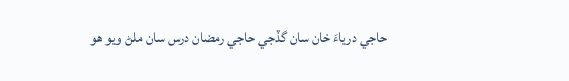حاجي درياءَ خان سان گڏجي حاجي رمضان درس سان ملڻ ويو هو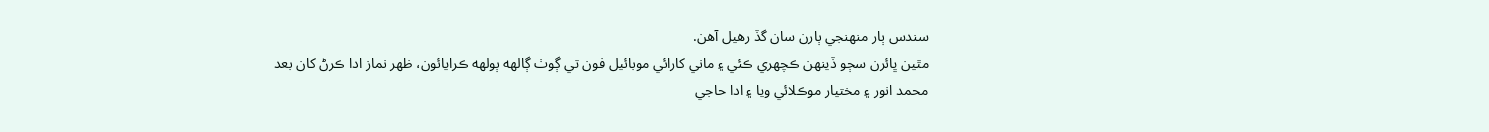سندس ٻار منهنجي ٻارن سان گڏ رهيل آهن.
مٿين ڀائرن سڄو ڏينهن ڪچهري ڪئي ۽ ماني کارائي موبائيل فون تي ڳوٺ ڳالهه ٻولهه ڪرايائون، ظهر نماز ادا ڪرڻ کان بعد محمد انور ۽ مختيار موڪلائي ويا ۽ ادا حاجي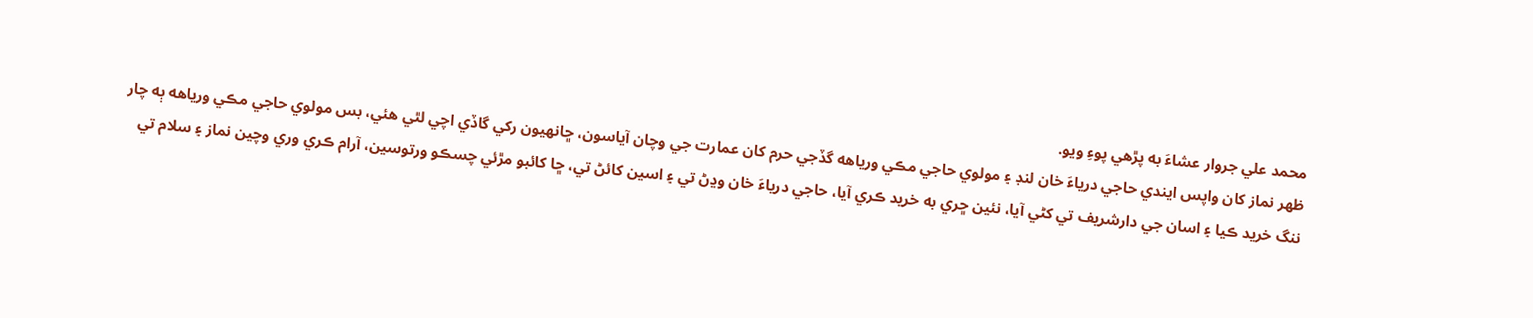محمد علي جروار عشاءَ به پڙهي پوءِ ويو.
ظهر نماز کان واپس ايندي حاجي درياءَ خان لنڊ ۽ مولوي حاجي مڪي ورياهه گڏجي حرم کان عمارت جي وچان آياسون، ڇانهيون رکي گاڏي اچي لٿي هئي، بس مولوي حاجي مڪي ورياهه ٻه چار ننگ خريد ڪيا ۽ اسان جي دارشريف تي کڻي آيا، نئين ڇري به خريد ڪري آيا، حاجي درياءَ خان وڍڻ تي ۽ اسين کائڻ تي، ڇا کائبو مڙئي چسڪو ورتوسين، آرام ڪري وري وچين نماز ۽ سلام تي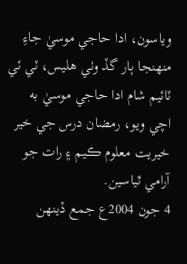وياسون، ادا حاجي موسيٰ جاءِ منهنجا ٻار گڏ وٺي هليس، ٽي ئي ٽائيم شام ادا حاجي موسيٰ به اچي ويو، رمضان درس جي خير خيريت معلوم ڪيم ۽ رات جو آرامي ٿياسين.
4 جون 2004ع جمع ڏينهن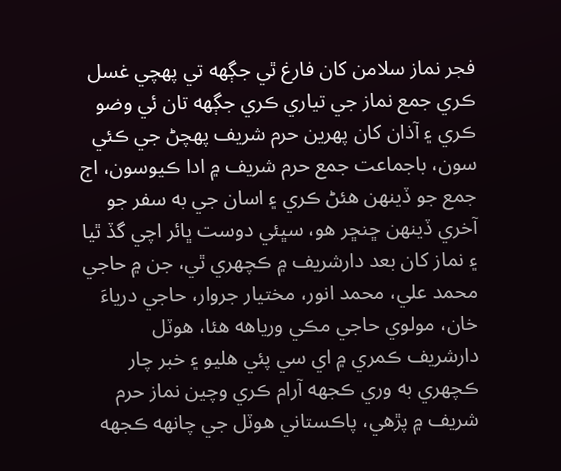فجر نماز سلامن کان فارغ ٿي جڳهه تي پهچي غسل ڪري جمع نماز جي تياري ڪري جڳهه تان ئي وضو ڪري ۽ آذان کان پهرين حرم شريف پهچڻ جي ڪئي سون، باجماعت جمع حرم شريف ۾ ادا ڪيوسون، اڄ جمع جو ڏينهن هئڻ ڪري ۽ اسان جي به سفر جو آخري ڏينهن ڇنڇر هو، سڀئي دوست ڀائر اچي گڏ ٿيا ۽ نماز کان بعد دارشريف ۾ ڪچهري ٿي، جن ۾ حاجي محمد علي، محمد انور، مختيار جروار، حاجي درياءَ خان، مولوي حاجي مڪي ورياهه هئا، هوٽل دارشريف ڪمري ۾ اي سي پئي هليو ۽ خبر چار ڪچهري به وري ڪجهه آرام ڪري وچين نماز حرم شريف ۾ پڙهي، پاڪستاني هوٽل جي چانهه ڪجهه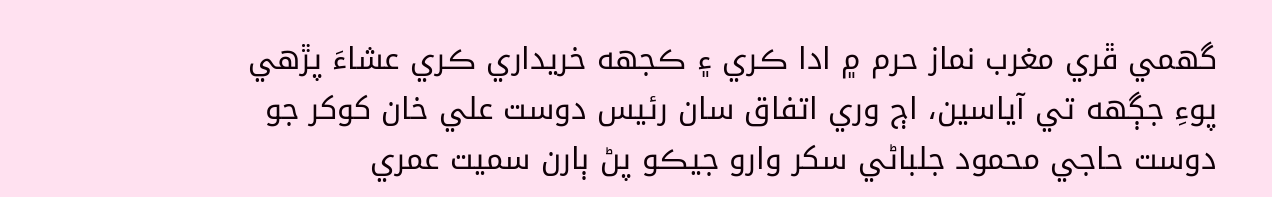گهمي ڦري مغرب نماز حرم ۾ ادا ڪري ۽ ڪجهه خريداري ڪري عشاءَ پڙهي پوءِ جڳهه تي آياسين، اڄ وري اتفاق سان رئيس دوست علي خان کوکر جو دوست حاجي محمود جلباڻي سکر وارو جيڪو پڻ ٻارن سميت عمري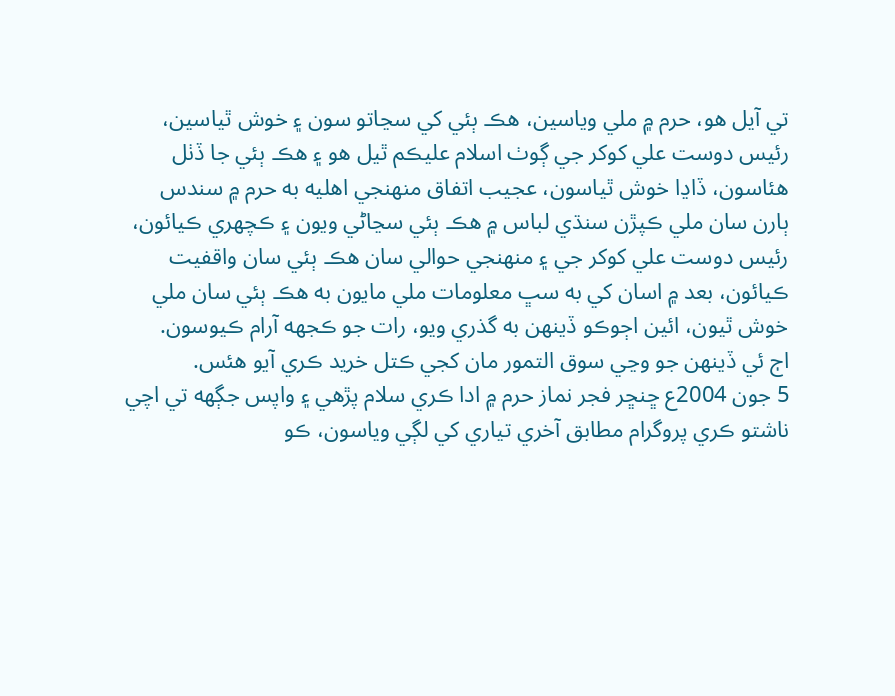تي آيل هو، حرم ۾ ملي وياسين، هڪ ٻئي کي سڃاتو سون ۽ خوش ٿياسين، رئيس دوست علي کوکر جي ڳوٺ اسلام عليڪم ٿيل هو ۽ هڪ ٻئي جا ڏٺل هئاسون، ڏاڍا خوش ٿياسون، عجيب اتفاق منهنجي اهليه به حرم ۾ سندس ٻارن سان ملي ڪپڙن سنڌي لباس ۾ هڪ ٻئي سڃاڻي ويون ۽ ڪچهري ڪيائون، رئيس دوست علي کوکر جي ۽ منهنجي حوالي سان هڪ ٻئي سان واقفيت ڪيائون، بعد ۾ اسان کي به سڀ معلومات ملي مايون به هڪ ٻئي سان ملي خوش ٿيون، ائين اڄوڪو ڏينهن به گذري ويو، رات جو ڪجهه آرام ڪيوسون.
اڄ ئي ڏينهن جو وڃي سوق التمور مان کجي ڪتل خريد ڪري آيو هئس.
5 جون 2004ع ڇنڇر فجر نماز حرم ۾ ادا ڪري سلام پڙهي ۽ واپس جڳهه تي اچي ناشتو ڪري پروگرام مطابق آخري تياري کي لڳي وياسون، ڪو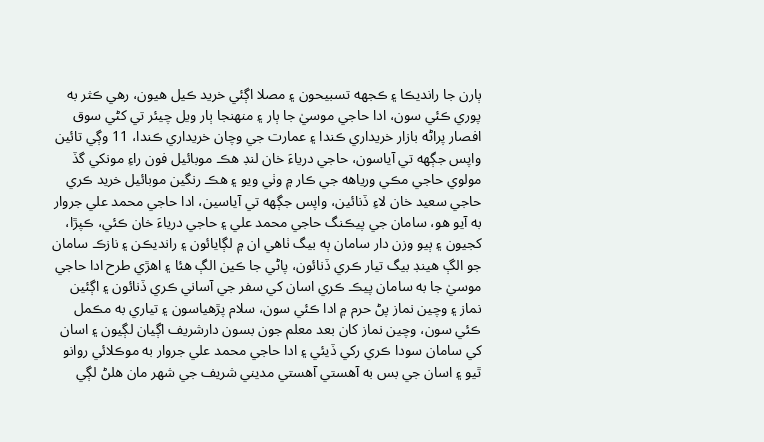ٻارن جا رانديڪا ۽ ڪجهه تسبيحون ۽ مصلا اڳئي خريد ڪيل هيون، رهي ڪثر به پوري ڪئي سون، ادا حاجي موسيٰ جا ٻار ۽ منهنجا ٻار ويل چيئر تي کڻي سوق افصار پراڻه بازار خريداري ڪندا ۽ عمارت جي وچان خريداري ڪندا، 11 وڳي تائين واپس جڳهه تي آياسون، حاجي درياءَ خان لنڊ هڪ موبائيل فون راءِ مونکي گڏ مولوي حاجي مڪي ورياهه جي ڪار ۾ وٺي ويو ۽ هڪ رنگين موبائيل خريد ڪري حاجي سعيد خان لاءِ ڏنائين، واپس جڳهه تي آياسين، ادا حاجي محمد علي جروار به آيو هو، سامان جي پيڪنگ حاجي محمد علي ۽ حاجي درياءَ خان ڪئي، ڪپڙا، کجيون ۽ ٻيو وزن دار سامان ٻه بيگ ٺاهي ان ۾ لڳايائون ۽ رانديڪن ۽ نازڪ سامان جو الڳ هينڊ بيگ تيار ڪري ڏنائون، پاڻي جا ڪين الڳ هئا ۽ اهڙي طرح ادا حاجي موسيٰ جا به سامان پيڪ ڪري اسان کي سفر جي آساني ڪري ڏنائون ۽ اڳئين نماز ۽ وچين نماز پڻ حرم ۾ ادا ڪئي سون، سلام پڙهياسون ۽ تياري به مڪمل ڪئي سون، وچين نماز کان بعد معلم جون بسون دارشريف اڳيان لڳيون ۽ اسان کي سامان سودا ڪري رکي ڏيئي ۽ ادا حاجي محمد علي جروار به موڪلائي روانو ٿيو ۽ اسان جي بس به آهستي آهستي مديني شريف جي شهر مان هلڻ لڳي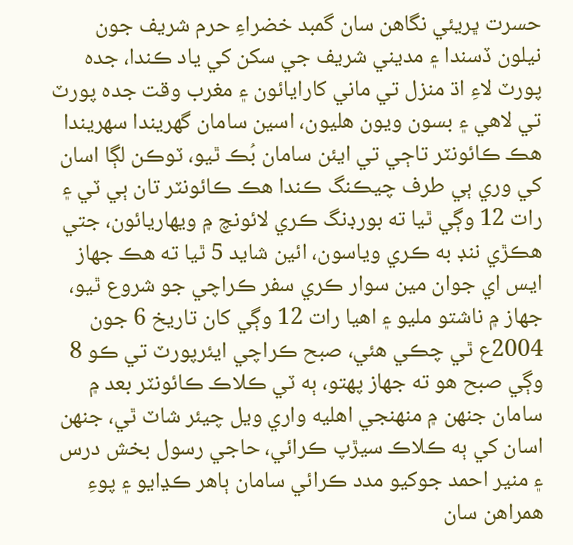حسرت ڀريئي نگاهن سان گمبد خضراءِ حرم شريف جون نيلون ڏسندا ۽ مديني شريف جي سکن کي ياد ڪندا، جده پورٽ لاءِ اڌ منزل تي ماني کارايائون ۽ مغرب وقت جده پورٽ تي لاهي ۽ بسون ويون هليون، اسين سامان گهريندا سهريندا هڪ ڪائونٽر تاڄي تي ايئن سامان بُڪ ٿيو، ٽوڪن لڳا اسان کي وري ٻي طرف چيڪنگ ڪندا هڪ ڪائونٽر تان ٻي ٽي ۽ رات 12 وڳي ٿيا ته بورڊنگ ڪري لائونچ ۾ ويهاريائون، جتي هڪڙي ننڊ به ڪري وياسون، ائين شايد 5 ٿيا ته هڪ جهاز ايس اي جوان مين سوار ڪري سفر ڪراچي جو شروع ٿيو، جهاز ۾ ناشتو مليو ۽ اهيا رات 12 وڳي کان تاريخ 6 جون 2004ع ٿي چڪي هئي، صبح ڪراچي ايئرپورٽ تي ڪو 8 وڳي صبح هو ته جهاز پهتو، ٻه ٽي ڪلاڪ ڪائونٽر بعد ۾ سامان جنهن ۾ منهنجي اهليه واري ويل چيئر شاٽ ٿي، جنهن اسان کي ٻه ڪلاڪ سيڙپ ڪرائي، حاجي رسول بخش درس ۽ منير احمد جوکيو مدد ڪرائي سامان ٻاهر ڪڍايو ۽ پوءِ همراهن سان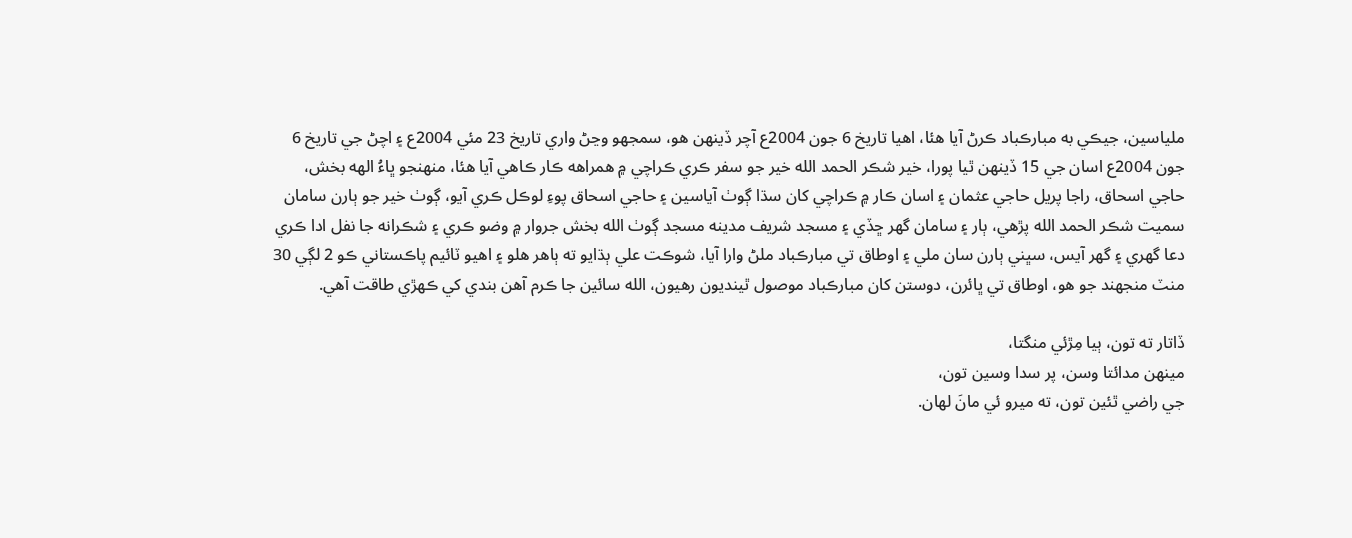ملياسين، جيڪي به مبارڪباد ڪرڻ آيا هئا، اهيا تاريخ 6 جون 2004ع آچر ڏينهن هو، سمجهو وڃڻ واري تاريخ 23 مئي 2004ع ۽ اچڻ جي تاريخ 6 جون 2004ع اسان جي 15 ڏينهن ٿيا پورا، خير شڪر الحمد الله خير جو سفر ڪري ڪراچي ۾ همراهه ڪار ڪاهي آيا هئا، منهنجو ڀاءُ الهه بخش، حاجي اسحاق، راجا پريل حاجي عثمان ۽ اسان ڪار ۾ ڪراچي کان سڌا ڳوٺ آياسين ۽ حاجي اسحاق پوءِ لوڪل ڪري آيو، ڳوٺ خير جو ٻارن سامان سميت شڪر الحمد الله پڙهي، ٻار ۽ سامان گهر ڇڏي ۽ مسجد شريف مدينه مسجد ڳوٺ الله بخش جروار ۾ وضو ڪري ۽ شڪرانه جا نفل ادا ڪري دعا گهري ۽ گهر آيس، سڀني ٻارن سان ملي ۽ اوطاق تي مبارڪباد ملڻ وارا آيا، شوڪت علي ٻڌايو ته ٻاهر هلو ۽ اهيو ٽائيم پاڪستاني ڪو 2 لڳي 30 منٽ منجهند جو هو، اوطاق تي ڀائرن، دوستن کان مبارڪباد موصول ٿينديون رهيون، الله سائين جا ڪرم آهن بندي کي ڪهڙي طاقت آهي.

ڏاتار ته تون، ٻيا مِڙئي منگتا،
مينهن مدائتا وسن، پر سدا وسين تون،
جي راضي ٿئين تون، ته ميرو ئي مانَ لهان.